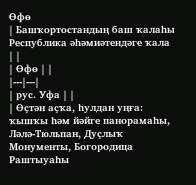Өфө
| Башҡортостандың баш ҡалаһы Республика әһәмиәтендәге ҡала | |
| Өфө | |
|---|---|
| рус. Уфа | |
| Өҫтән аҫҡа, һулдан уңға: ҡышҡы һәм йәйге панорамаһы, Ләлә-Тюльпан, Дуҫлыҡ Монументы, Богородица Раштыуаһы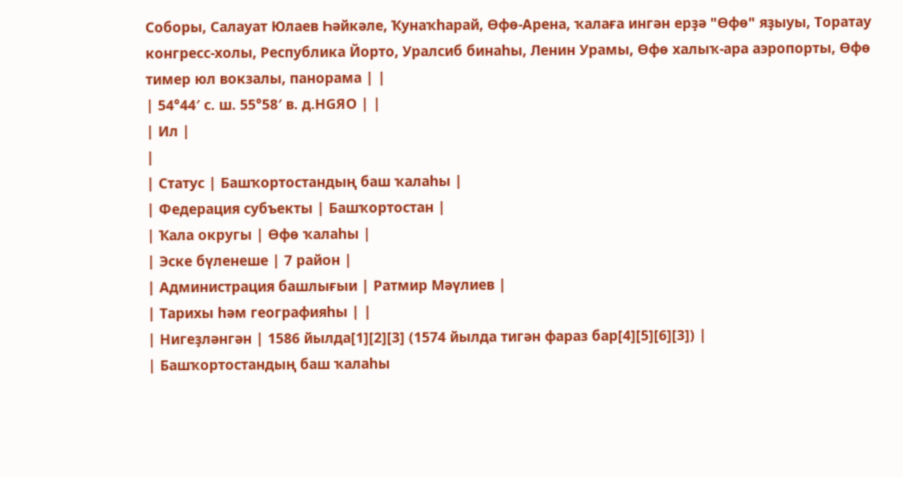Соборы, Салауат Юлаев Һәйкәле, Ҡунаҡһарай, Өфө-Арена, ҡалаға ингән ерҙә "Өфө" яҙыуы, Торатау конгресс-холы, Республика Йорто, Уралсиб бинаһы, Ленин Урамы, Өфө халыҡ-ара аэропорты, Өфө тимер юл вокзалы, панорама | |
| 54°44′ с. ш. 55°58′ в. д.HGЯO | |
| Ил |
|
| Статус | Башҡортостандың баш ҡалаһы |
| Федерация субъекты | Башҡортостан |
| Ҡала округы | Өфө ҡалаһы |
| Эске бүленеше | 7 район |
| Администрация башлығыи | Ратмир Мәүлиев |
| Тарихы һәм географияһы | |
| Нигеҙләнгән | 1586 йылда[1][2][3] (1574 йылда тигән фараз бар[4][5][6][3]) |
| Башҡортостандың баш ҡалаһы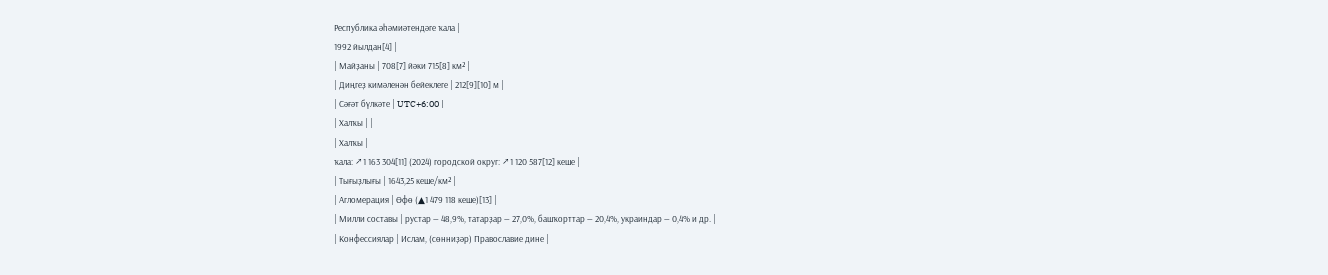Республика әһәмиәтендәге ҡала |
1992 йылдан[4] |
| Майҙаны | 708[7] йәки 715[8] км² |
| Диңгеҙ кимәленән бейеклеге | 212[9][10] м |
| Сәғәт бүлкәте | UTC+6:00 |
| Халҡы | |
| Халҡы |
ҡала: ↗1 163 304[11] (2024) городской округ: ↗1 120 587[12] кеше |
| Тығыҙлығы | 1643,25 кеше/км² |
| Агломерация | Өфө (▲1 479 118 кеше)[13] |
| Милли составы | рустар — 48,9%, татарҙар — 27,0%, башҡорттар — 20,4%, украиндар — 0,4% и др. |
| Конфессиялар | Ислам, (сөнниҙәр) Православие дине |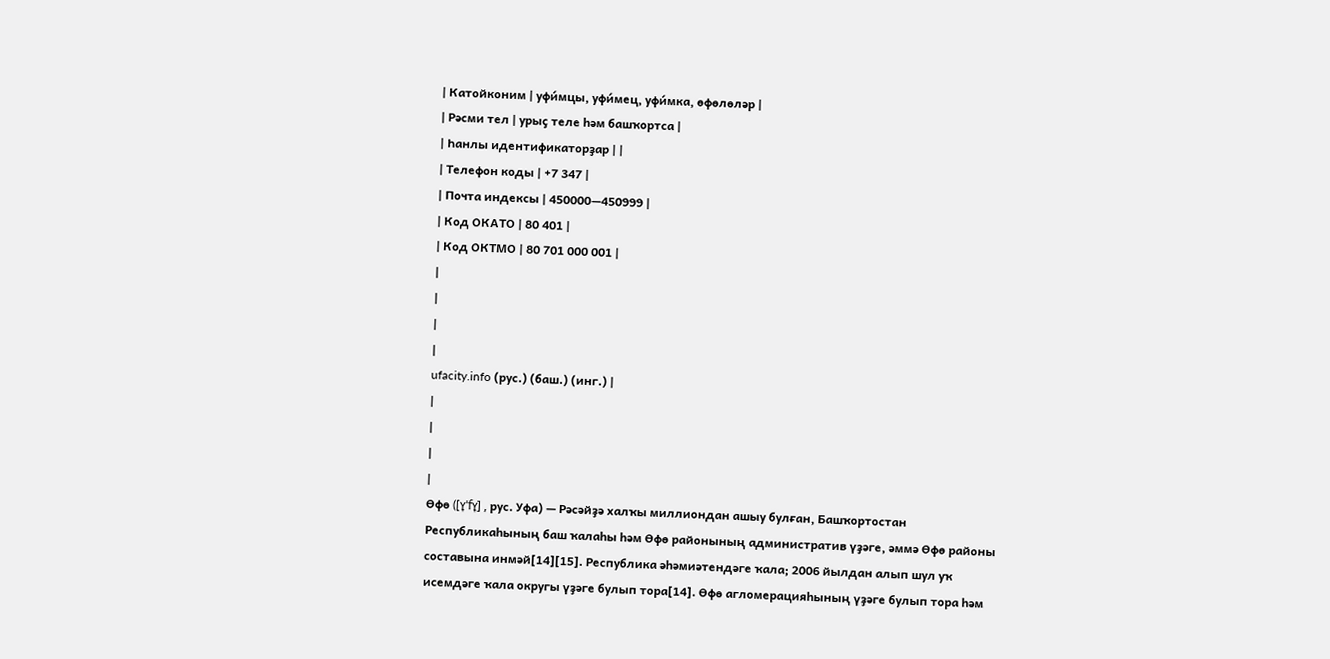| Катойконим | уфи́мцы, уфи́мец, уфи́мка, өфөлөләр |
| Рәсми тел | урыҫ теле һәм башҡортса |
| Һанлы идентификаторҙар | |
| Телефон коды | +7 347 |
| Почта индексы | 450000—450999 |
| Код ОКАТО | 80 401 |
| Код ОКТМО | 80 701 000 001 |
|
|
|
|
ufacity.info (рус.) (баш.) (инг.) |
|
|
|
|
Өфө ([ʏ̞ˈfʏ̞] , рус. Уфа) — Рәсәйҙә халҡы миллиондан ашыу булған, Башҡортостан Республикаһының баш ҡалаһы һәм Өфө районының административ үҙәге, әммә Өфө районы составына инмәй[14][15]. Республика әһәмиәтендәге ҡала; 2006 йылдан алып шул уҡ исемдәге ҡала округы үҙәге булып тора[14]. Өфө агломерацияһының үҙәге булып тора һәм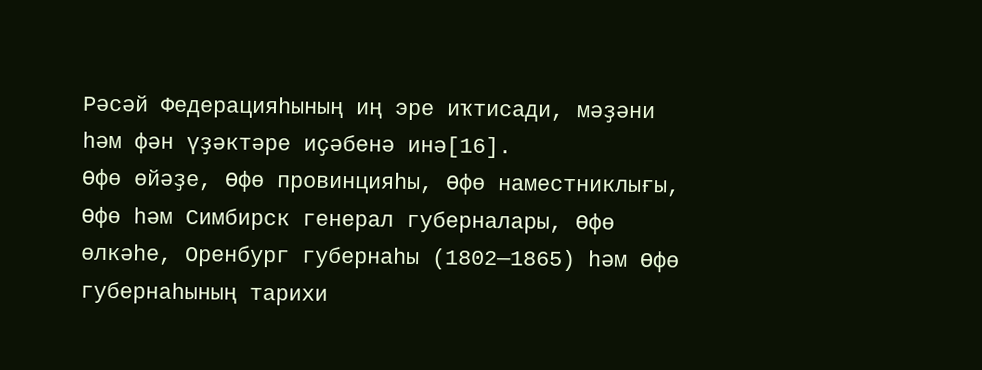Рәсәй Федерацияһының иң эре иҡтисади, мәҙәни һәм фән үҙәктәре иҫәбенә инә[16].
Өфө өйәҙе, Өфө провинцияһы, Өфө наместниклығы, Өфө һәм Симбирск генерал губерналары, Өфө өлкәһе, Оренбург губернаһы (1802—1865) һәм Өфө губернаһының тарихи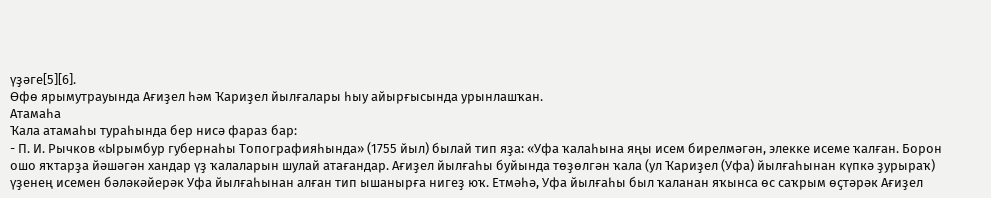үҙәге[5][6].
Өфө ярымутрауында Ағиҙел һәм Ҡариҙел йылғалары һыу айырғысында урынлашҡан.
Атамаһа
Ҡала атамаһы тураһында бер нисә фараз бар:
- П. И. Рычков «Ырымбур губернаһы Топографияһында» (1755 йыл) былай тип яҙа: «Уфа ҡалаһына яңы исем бирелмәгән, элекке исеме ҡалған. Борон ошо яҡтарҙа йәшәгән хандар үҙ ҡалаларын шулай атағандар. Ағиҙел йылғаһы буйында төҙөлгән ҡала (ул Ҡариҙел (Уфа) йылғаһынан күпкә ҙурыраҡ) үҙенең исемен бәләкәйерәк Уфа йылғаһынан алған тип ышанырға нигеҙ юҡ. Етмәһә, Уфа йылғаһы был ҡаланан яҡынса өс саҡрым өҫтәрәк Ағиҙел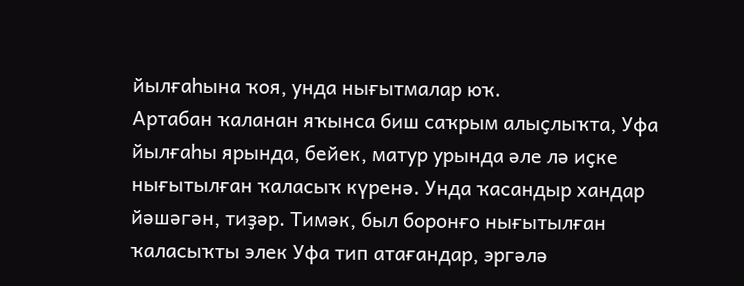йылғаһына ҡоя, унда нығытмалар юҡ.
Артабан ҡаланан яҡынса биш саҡрым алыҫлыҡта, Уфа йылғаһы ярында, бейек, матур урында әле лә иҫке нығытылған ҡаласыҡ күренә. Унда ҡасандыр хандар йәшәгән, тиҙәр. Тимәк, был боронғо нығытылған ҡаласыҡты элек Уфа тип атағандар, эргәлә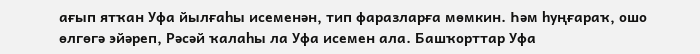ағып ятҡан Уфа йылғаһы исеменән, тип фаразларға мөмкин. Һәм һуңғараҡ, ошо өлгөгә эйәреп, Рәсәй ҡалаһы ла Уфа исемен ала. Башҡорттар Уфа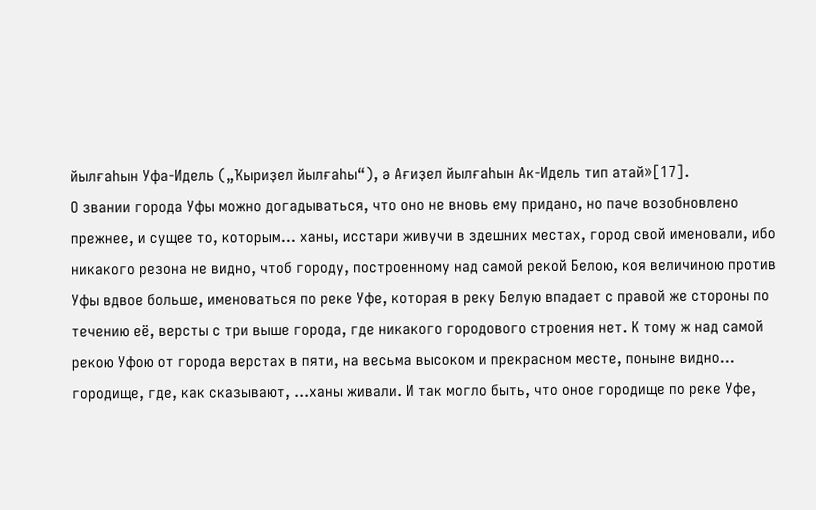йылғаһын Уфа-Идель („Ҡыриҙел йылғаһы“), ә Ағиҙел йылғаһын Ак-Идель тип атай»[17].
О звании города Уфы можно догадываться, что оно не вновь ему придано, но паче возобновлено прежнее, и сущее то, которым… ханы, исстари живучи в здешних местах, город свой именовали, ибо никакого резона не видно, чтоб городу, построенному над самой рекой Белою, коя величиною против Уфы вдвое больше, именоваться по реке Уфе, которая в реку Белую впадает с правой же стороны по течению её, версты с три выше города, где никакого городового строения нет. К тому ж над самой рекою Уфою от города верстах в пяти, на весьма высоком и прекрасном месте, поныне видно… городище, где, как сказывают, …ханы живали. И так могло быть, что оное городище по реке Уфе,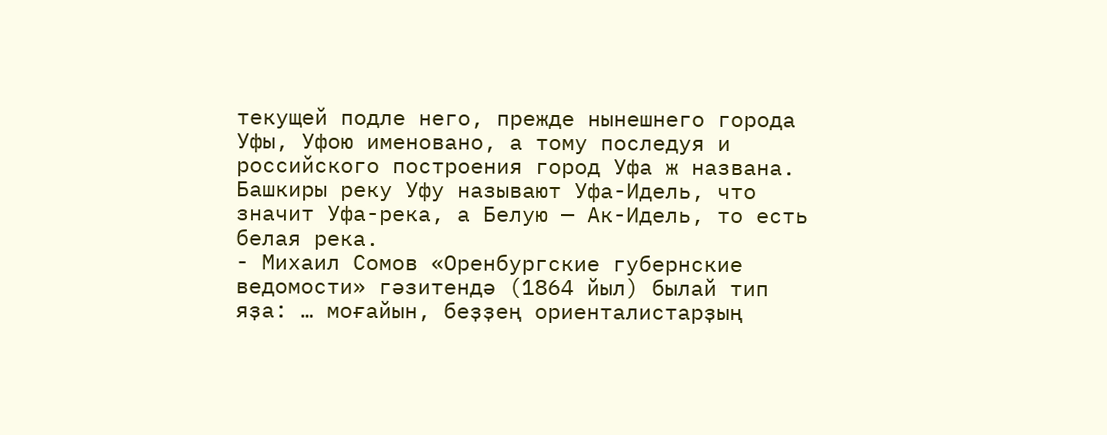текущей подле него, прежде нынешнего города Уфы, Уфою именовано, а тому последуя и российского построения город Уфа ж названа. Башкиры реку Уфу называют Уфа-Идель, что значит Уфа-река, а Белую — Ак-Идель, то есть белая река.
- Михаил Сомов «Оренбургские губернские ведомости» гәзитендә (1864 йыл) былай тип яҙа: … моғайын, беҙҙең ориенталистарҙың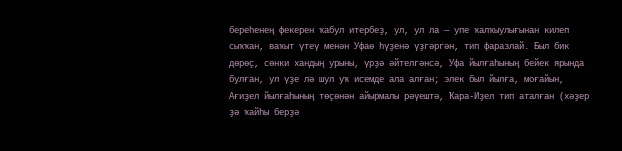береһенең фекерен ҡабул итербеҙ, ул, ул ла — упе ҡалҡыулығынан килеп сыҡҡан, ваҡыт үтеү менән Уфаө һүҙенә үҙгәргән, тип фаразлай. Был бик дөрөҫ, сөнки хандың урыны, үрҙә әйтелгәнсә, Уфа йылғаһының бейек ярында булған, ул үҙе лә шул уҡ исемде ала алған; элек был йылға, моғайын, Ағиҙел йылғаһының төҫөнән айырмалы рәүештә, Ҡара-Иҙел тип аталған (хәҙер ҙә ҡайһы берҙә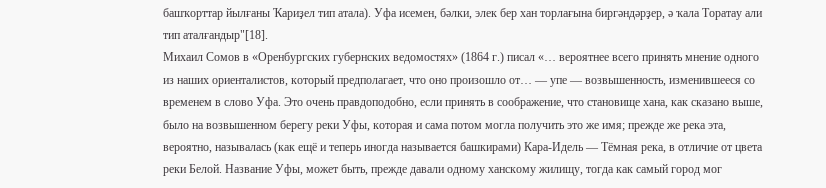башҡорттар йылғаны Ҡариҙел тип атала). Уфа исемен, бәлки, элек бер хан торлағына биргәндәрҙер, ә ҡала Торатау али тип аталғандыр"[18].
Михаил Сомов в «Оренбургских губернских ведомостях» (1864 г.) писал «… вероятнее всего принять мнение одного из наших ориенталистов, который предполагает, что оно произошло от… — упе — возвышенность, изменившееся со временем в слово Уфа. Это очень правдоподобно, если принять в соображение, что становище хана, как сказано выше, было на возвышенном берегу реки Уфы, которая и сама потом могла получить это же имя; прежде же река эта, вероятно, называлась (как ещё и теперь иногда называется башкирами) Кара-Идель — Тёмная река, в отличие от цвета реки Белой. Название Уфы, может быть, прежде давали одному ханскому жилищу, тогда как самый город мог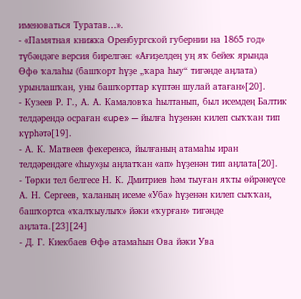именоваться Туратав…».
- «Памятная книжка Оренбургской губернии на 1865 год» түбәндәге версия бирелгән: «Ағиҙелдең уң яҡ бейек ярында Өфө ҡалаһы (башҡорт һүҙе „ҡара һыу“ тигәнде аңлата) урынлашҡан, уны башҡорттар күптән шулай атаған»[20].
- Кузеев Р. Г., А. А. Камаловҡа һылтанып, был исемдең Балтик телдәрендә осраған «upe» — йылға һүҙенән килеп сыҡҡан тип күрһәтә[19].
- А. К. Матвеев фекеренсә, йылғаның атамаһы иран телдәрендәге «һыу»ҙы аңлатҡан «ап» һүҙенән тип аңлата[20].
- Төрки тел белгесе Н. К. Дмитриев һәм тыуған яҡты өйрәнеүсе А. Н. Сергеев, ҡаланың исеме «Уба» һүҙенән килеп сыҡҡан, башҡортса «ҡалҡыулыҡ» йәки «ҡурған» тигәнде аңлата.[23][24]
- Д. Г. Киекбаев Өфө атамаһын Ова йәки Ува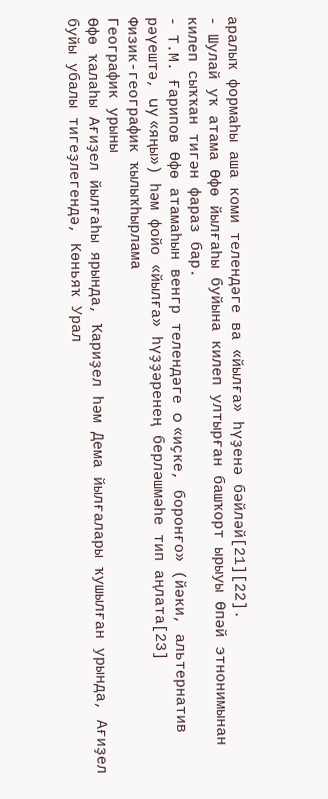аралыҡ формаһы аша коми телендәге ва «йылға» һүҙенә бәйләй[21][22].
- Шулай уҡ атама Өфө йылғаһы буйына килеп ултырған башҡорт ырыуы Өпәй этнонимынан килеп сыҡҡан тигән фараз бар.
- Т.М. Ғарипов Өфө атамаһын венгр телендәге o «иҫке, боронғо» (йәки, альтернатив рәүештә, uy «яңы») һәм фойо «йылға» һүҙҙәренең берләшмәһе тип аңлата[23]
Физик-географик ҡылыҡһырлама
Географик урыны
Өфө ҡалаһы Ағиҙел йылғаһы ярында, Ҡариҙел һәм Дема йылғалары ҡушылған урында, Ағиҙел буйы убалы тигеҙлегендә, Көньяҡ Урал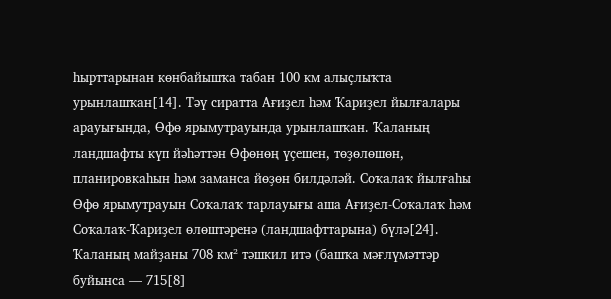һырттарынан көнбайышҡа табан 100 км алыҫлыҡта урынлашҡан[14]. Тәү сиратта Ағиҙел һәм Ҡариҙел йылғалары арауығында, Өфө ярымутрауында урынлашҡан. Ҡаланың ландшафты күп йәһәттән Өфөнөң үҫешен, төҙөлөшөн, планировкаһын һәм заманса йөҙөн билдәләй. Соҡалаҡ йылғаһы Өфө ярымутрауын Соҡалаҡ тарлауығы аша Ағиҙел-Соҡалаҡ һәм Соҡалаҡ-Ҡариҙел өлөштәренә (ландшафттарына) бүлә[24]. Ҡаланың майҙаны 708 км² тәшкил итә (башҡа мәғлүмәттәр буйынса — 715[8]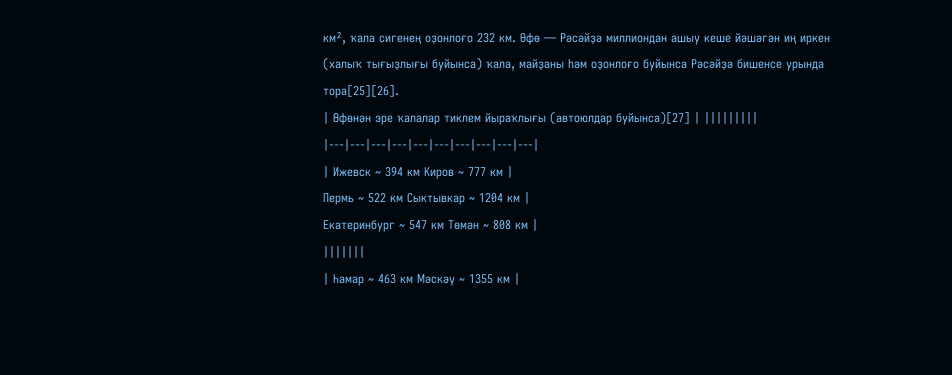км², ҡала сигенең оҙонлоғо 232 км. Өфө — Рәсәйҙә миллиондан ашыу кеше йәшәгән иң иркен (халыҡ тығыҙлығы буйынса) ҡала, майҙаны һәм оҙонлоғо буйынса Рәсәйҙә бишенсе урында тора[25][26].
| Өфөнән эре ҡалалар тиклем йыраҡлығы (автоюлдар буйынса)[27] | |||||||||
|---|---|---|---|---|---|---|---|---|---|
| Ижевск ~ 394 км Киров ~ 777 км |
Пермь ~ 522 км Сыктывкар ~ 1204 км |
Екатеринбург ~ 547 км Төмән ~ 808 км |
|||||||
| Һамар ~ 463 км Мәскәү ~ 1355 км |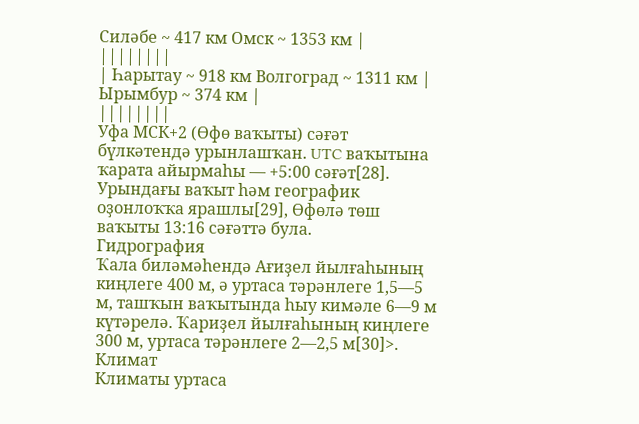Силәбе ~ 417 км Омск ~ 1353 км |
||||||||
| Һарытау ~ 918 км Волгоград ~ 1311 км |
Ырымбур ~ 374 км |
||||||||
Уфа МСК+2 (Өфө ваҡыты) сәғәт бүлкәтендә урынлашҡан. UTC ваҡытына ҡарата айырмаһы — +5:00 сәғәт[28].
Урындағы ваҡыт һәм географик оҙонлоҡҡа ярашлы[29], Өфөлә төш ваҡыты 13:16 сәғәттә була.
Гидрография
Ҡала биләмәһендә Ағиҙел йылғаһының киңлеге 400 м, ә уртаса тәрәнлеге 1,5—5 м, ташҡын ваҡытында һыу кимәле 6—9 м күтәрелә. Ҡариҙел йылғаһының киңлеге 300 м, уртаса тәрәнлеге 2—2,5 м[30]>.
Климат
Климаты уртаса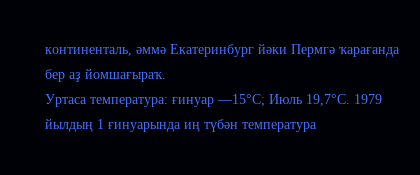континенталь, әммә Екатеринбург йәки Пермгә ҡарағанда бер аҙ йомшағыраҡ.
Уртаса температура: ғинуар —15°С; Июль 19,7°С. 1979 йылдың 1 ғинуарында иң түбән температура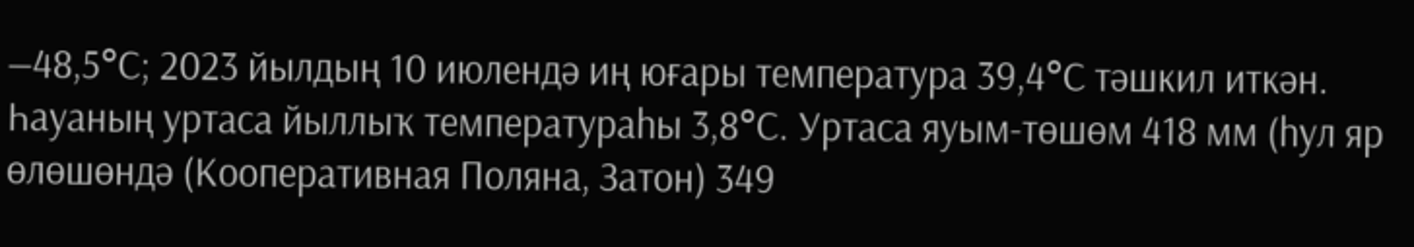—48,5°С; 2023 йылдың 10 июлендә иң юғары температура 39,4°С тәшкил иткән. Һауаның уртаса йыллыҡ температураһы 3,8°С. Уртаса яуым-төшөм 418 мм (һул яр өлөшөндә (Кооперативная Поляна, Затон) 349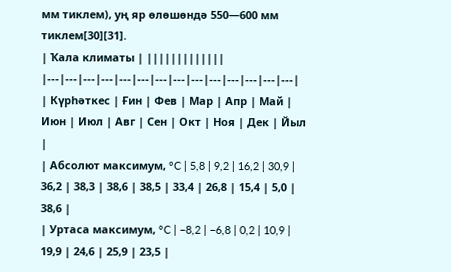мм тиклем), уң яр өлөшөндә 550—600 мм тиклем[30][31].
| Ҡала климаты | |||||||||||||
|---|---|---|---|---|---|---|---|---|---|---|---|---|---|
| Күрһәткес | Ғин | Фев | Мар | Апр | Май | Июн | Июл | Авг | Сен | Окт | Ноя | Дек | Йыл |
| Абсолют максимум, °C | 5,8 | 9,2 | 16,2 | 30,9 | 36,2 | 38,3 | 38,6 | 38,5 | 33,4 | 26,8 | 15,4 | 5,0 | 38,6 |
| Уртаса максимум, °C | −8,2 | −6,8 | 0,2 | 10,9 | 19,9 | 24,6 | 25,9 | 23,5 |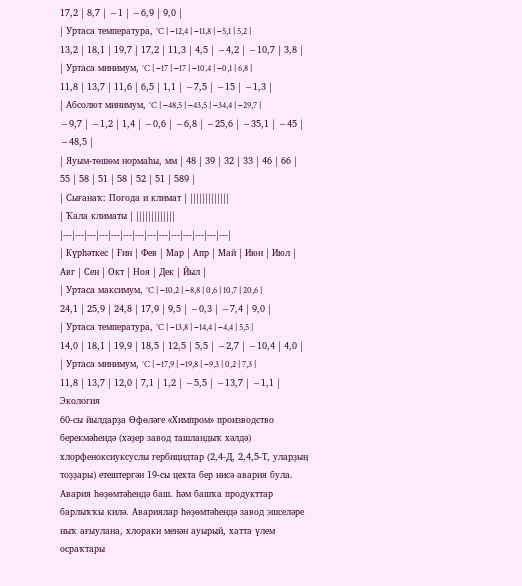17,2 | 8,7 | −1 | −6,9 | 9,0 |
| Уртаса температура, °C | −12,4 | −11,8 | −5,1 | 5,2 | 13,2 | 18,1 | 19,7 | 17,2 | 11,3 | 4,5 | −4,2 | −10,7 | 3,8 |
| Уртаса минимум, °C | −17 | −17 | −10,4 | −0,1 | 6,8 | 11,8 | 13,7 | 11,6 | 6,5 | 1,1 | −7,5 | −15 | −1,3 |
| Абсолют минимум, °C | −48,5 | −43,5 | −34,4 | −29,7 | −9,7 | −1,2 | 1,4 | −0,6 | −6,8 | −25,6 | −35,1 | −45 | −48,5 |
| Яуым-төшөм нормаһы, мм | 48 | 39 | 32 | 33 | 46 | 66 | 55 | 58 | 51 | 58 | 52 | 51 | 589 |
| Сығанаҡ: Погода и климат | |||||||||||||
| Ҡала климаты | |||||||||||||
|---|---|---|---|---|---|---|---|---|---|---|---|---|---|
| Күрһәткес | Ғин | Фев | Мар | Апр | Май | Июн | Июл | Авг | Сен | Окт | Ноя | Дек | Йыл |
| Уртаса максимум, °C | −10,2 | −8,8 | 0,6 | 10,7 | 20,6 | 24,1 | 25,9 | 24,8 | 17,9 | 9,5 | −0,3 | −7,4 | 9,0 |
| Уртаса температура, °C | −13,8 | −14,4 | −4,4 | 5,5 | 14,0 | 18,1 | 19,9 | 18,5 | 12,5 | 5,5 | −2,7 | −10,4 | 4,0 |
| Уртаса минимум, °C | −17,9 | −19,8 | −9,3 | 0,2 | 7,3 | 11,8 | 13,7 | 12,0 | 7,1 | 1,2 | −5,5 | −13,7 | −1,1 |
Экология
60-сы йылдарҙа Өфөләге «Химпром» производство берекмәһендә (хәҙер завод ташландыҡ хәлдә) хлорфеноксиуксуслы гербицидтар (2,4-Д, 2,4,5-Т, уларҙың тоҙҙары) етештергән 19-сы цехта бер нисә авария була. Авария һөҙөмтәһендә баш. һәм башҡа продукттар барлыҡҡы килә. Авариялар һөҙөмтәһендә завод эшселәре ныҡ ағыулана, хлоракн менән ауырый, хатта үлем осраҡтары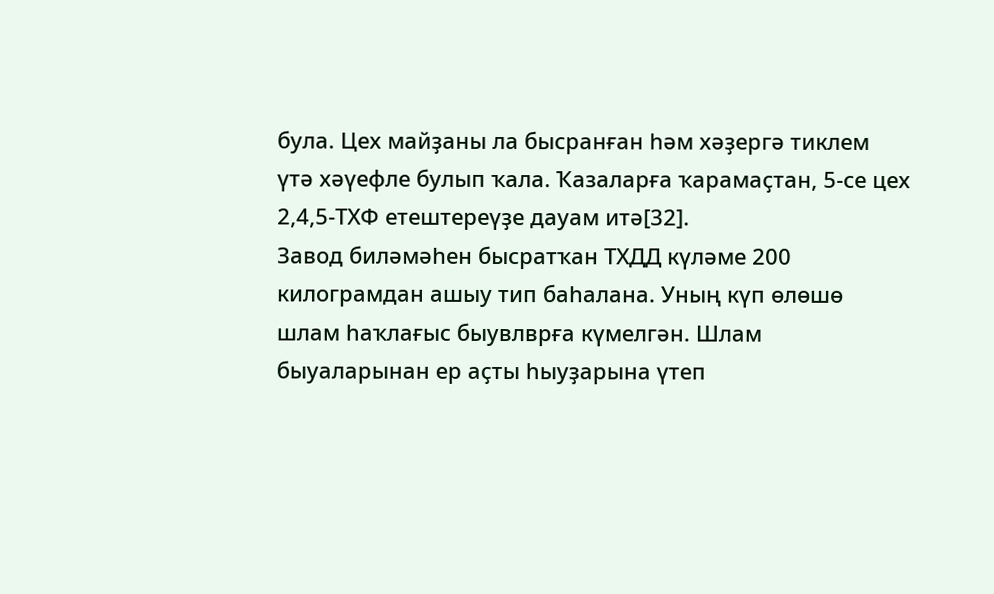була. Цех майҙаны ла бысранған һәм хәҙергә тиклем үтә хәүефле булып ҡала. Ҡазаларға ҡарамаҫтан, 5-се цех 2,4,5-ТХФ етештереүҙе дауам итә[32].
Завод биләмәһен бысратҡан ТХДД күләме 200 килограмдан ашыу тип баһалана. Уның күп өлөшө шлам һаҡлағыс быувлврға күмелгән. Шлам быуаларынан ер аҫты һыуҙарына үтеп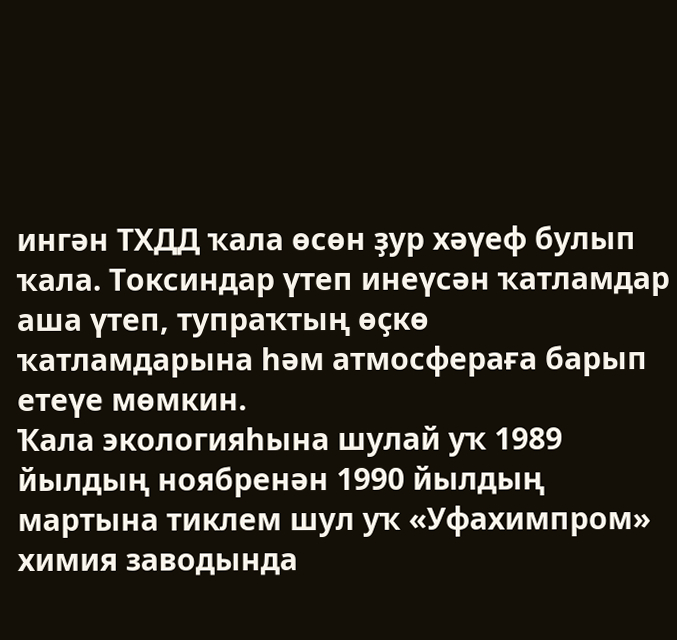ингән ТХДД ҡала өсөн ҙур хәүеф булып ҡала. Токсиндар үтеп инеүсән ҡатламдар аша үтеп, тупраҡтың өҫкө ҡатламдарына һәм атмосфераға барып етеүе мөмкин.
Ҡала экологияһына шулай уҡ 1989 йылдың ноябренән 1990 йылдың мартына тиклем шул уҡ «Уфахимпром» химия заводында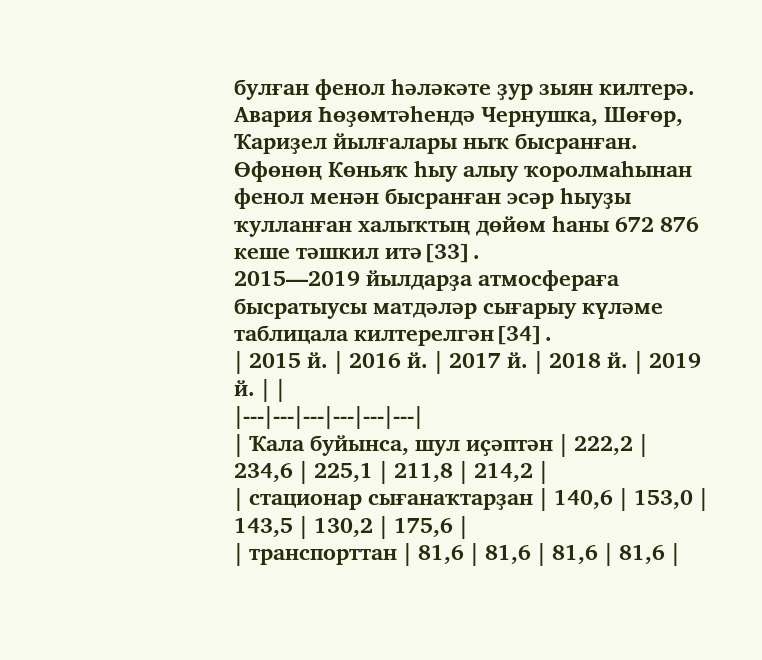булған фенол һәләкәте ҙур зыян килтерә. Авария Һөҙөмтәһендә Чернушка, Шөғөр, Ҡариҙел йылғалары ныҡ бысранған. Өфөнөң Көньяҡ һыу алыу ҡоролмаһынан фенол менән бысранған эсәр һыуҙы ҡулланған халыҡтың дөйөм һаны 672 876 кеше тәшкил итә[33].
2015—2019 йылдарҙа атмосфераға бысратыусы матдәләр сығарыу күләме таблицала килтерелгән[34].
| 2015 й. | 2016 й. | 2017 й. | 2018 й. | 2019 й. | |
|---|---|---|---|---|---|
| Ҡала буйынса, шул иҫәптән | 222,2 | 234,6 | 225,1 | 211,8 | 214,2 |
| стационар сығанаҡтарҙан | 140,6 | 153,0 | 143,5 | 130,2 | 175,6 |
| транспорттан | 81,6 | 81,6 | 81,6 | 81,6 |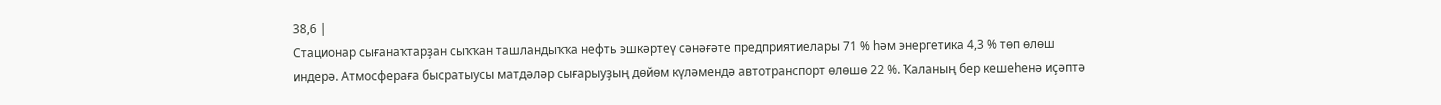38,6 |
Стационар сығанаҡтарҙан сыҡҡан ташландыҡҡа нефть эшкәртеү сәнәғәте предприятиелары 71 % һәм энергетика 4,3 % төп өлөш индерә. Атмосфераға бысратыусы матдәләр сығарыуҙың дөйөм күләмендә автотранспорт өлөшө 22 %. Ҡаланың бер кешеһенә иҫәптә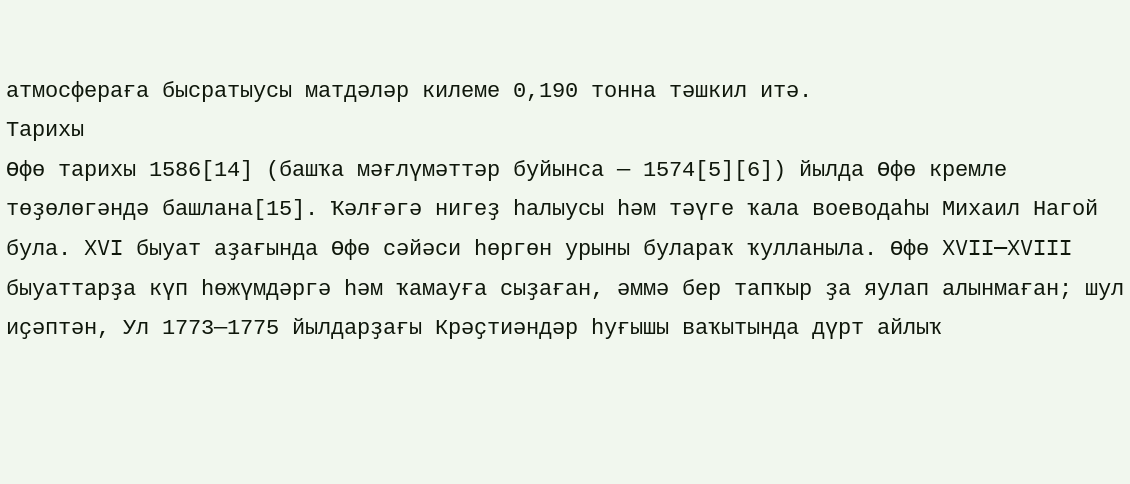атмосфераға бысратыусы матдәләр килеме 0,190 тонна тәшкил итә.
Тарихы
Өфө тарихы 1586[14] (башҡа мәғлүмәттәр буйынса — 1574[5][6]) йылда Өфө кремле төҙөлөгәндә башлана[15]. Ҡәлғәгә нигеҙ һалыусы һәм тәүге ҡала воеводаһы Михаил Нагой була. XVI быуат аҙағында Өфө сәйәси һөргөн урыны булараҡ ҡулланыла. Өфө XVII—XVIII быуаттарҙа күп һөжүмдәргә һәм ҡамауға сыҙаған, әммә бер тапҡыр ҙа яулап алынмаған; шул иҫәптән, Ул 1773—1775 йылдарҙағы Крәҫтиәндәр һуғышы ваҡытында дүрт айлыҡ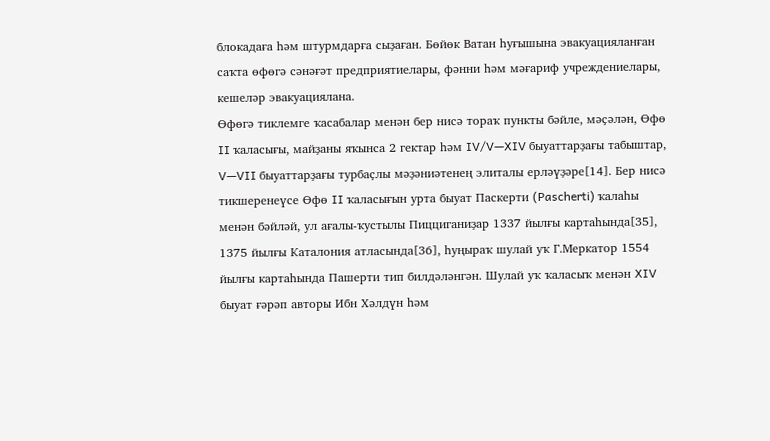блокадаға һәм штурмдарға сыҙаған. Бөйөк Ватан һуғышына эвакуацияланған саҡта өфөгә сәнәғәт предприятиелары, фәнни һәм мәғариф учреждениелары, кешеләр эвакуациялана.
Өфөгә тиклемге ҡасабалар менән бер нисә тораҡ пункты бәйле, мәҫәлән, Өфө II ҡаласығы, майҙаны яҡынса 2 гектар һәм IV/V—XIV быуаттарҙағы табыштар, V—VII быуаттарҙағы турбаҫлы мәҙәниәтенең элиталы ерләүҙәре[14]. Бер нисә тикшеренеүсе Өфө II ҡаласығын урта быуат Паскерти (Pascherti) ҡалаһы менән бәйләй, ул ағалы-ҡустылы Пицциганиҙар 1337 йылғы картаһында[35], 1375 йылғы Каталония атласында[36], һуңыраҡ шулай уҡ Г.Меркатор 1554 йылғы картаһында Пашерти тип билдәләнгән. Шулай уҡ ҡаласыҡ менән XIV быуат ғәрәп авторы Ибн Хәлдүн һәм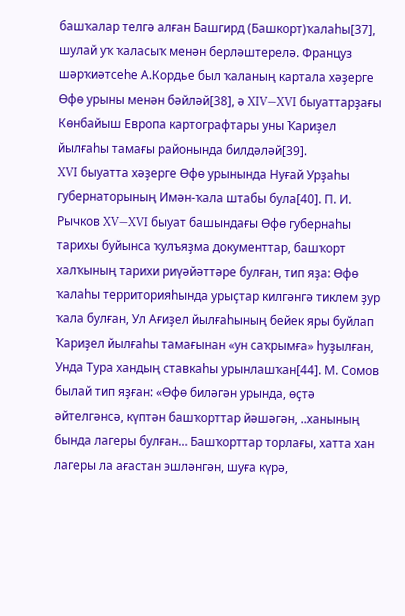башҡалар телгә алған Башгирд (Башкорт)ҡалаһы[37], шулай уҡ ҡаласыҡ менән берләштерелә. Француз шәрҡиәтсеһе А.Кордье был ҡаланың картала хәҙерге Өфө урыны менән бәйләй[38], ә XIV—XVI быуаттарҙағы Көнбайыш Европа картографтары уны Ҡариҙел йылғаһы тамағы районында билдәләй[39].
XVI быуатта хәҙерге Өфө урынында Нуғай Урҙаһы губернаторының Имән-ҡала штабы була[40]. П. И. Рычков XV—XVI быуат башындағы Өфө губернаһы тарихы буйынса ҡулъяҙма документтар, башҡорт халҡының тарихи риүәйәттәре булған, тип яҙа: Өфө ҡалаһы территорияһында урыҫтар килгәнгә тиклем ҙур ҡала булған, Ул Ағиҙел йылғаһының бейек яры буйлап Ҡариҙел йылғаһы тамағынан «ун саҡрымға» һуҙылған, Унда Тура хандың ставкаһы урынлашҡан[44]. М. Сомов былай тип яҙған: «Өфө биләгән урында, өҫтә әйтелгәнсә, күптән башҡорттар йәшәгән, ..ханының бында лагеры булған… Башҡорттар торлағы, хатта хан лагеры ла ағастан эшләнгән, шуға күрә,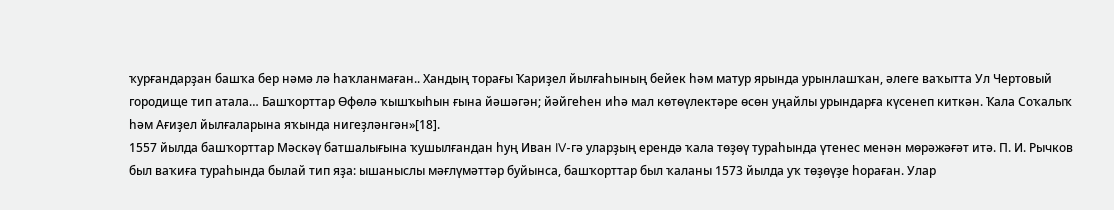ҡурғандарҙан башҡа бер нәмә лә һаҡланмаған.. Хандың торағы Ҡариҙел йылғаһының бейек һәм матур ярында урынлашҡан, әлеге ваҡытта Ул Чертовый городище тип атала… Башҡорттар Өфөлә ҡышҡыһын ғына йәшәгән; йәйгеһен иһә мал көтөүлектәре өсөн уңайлы урындарға күсенеп киткән. Ҡала Соҡалыҡ һәм Ағиҙел йылғаларына яҡында нигеҙләнгән»[18].
1557 йылда башҡорттар Мәскәү батшалығына ҡушылғандан һуң Иван IV-гә уларҙың ерендә ҡала төҙөү тураһында үтенес менән мөрәжәғәт итә. П. И. Рычков был ваҡиға тураһында былай тип яҙа: ышаныслы мәғлүмәттәр буйынса, башҡорттар был ҡаланы 1573 йылда уҡ төҙөүҙе һораған. Улар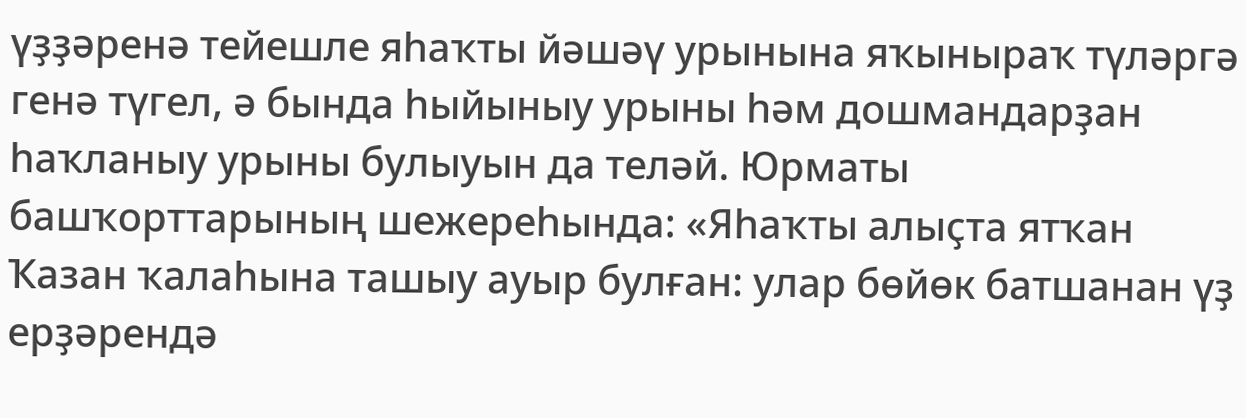үҙҙәренә тейешле яһаҡты йәшәү урынына яҡыныраҡ түләргә генә түгел, ә бында һыйыныу урыны һәм дошмандарҙан һаҡланыу урыны булыуын да теләй. Юрматы башҡорттарының шежереһында: «Яһаҡты алыҫта ятҡан Ҡазан ҡалаһына ташыу ауыр булған: улар бөйөк батшанан үҙ ерҙәрендә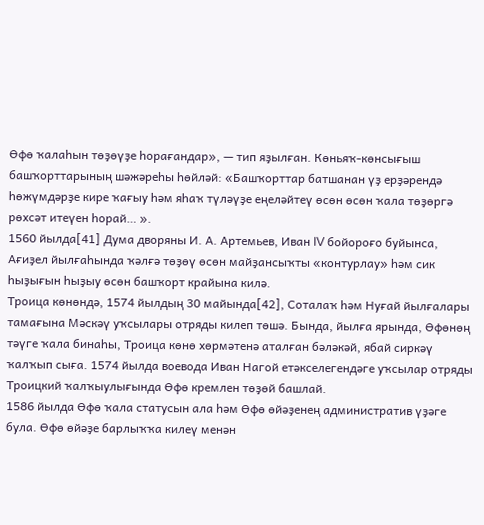Өфө ҡалаһын төҙөүҙе һорағандар», — тип яҙылған. Көньяҡ-көнсығыш башҡорттарының шәжәреһы һөйләй: «Башҡорттар батшанан үҙ ерҙәрендә һөжүмдәрҙе кире ҡағыу һәм яһаҡ түләүҙе еңеләйтеү өсөн өсөн ҡала төҙөргә рөхсәт итеүен һорай… ».
1560 йылда[41] Дума дворяны И. А. Артемьев, Иван IV бойороғо буйынса, Ағиҙел йылғаһында ҡәлғә төҙөү өсөн майҙансыҡты «контурлау» һәм сик һыҙығын һыҙыу өсөн башҡорт крайына килә.
Троица көнөндә, 1574 йылдың 30 майында[42], Соталаҡ һәм Нуғай йылғалары тамағына Мәскәү уҡсылары отряды килеп төшә. Бында, йылға ярында, Өфөнөң тәүге ҡала бинаһы, Троица көнө хөрмәтенә аталған бәләкәй, ябай сиркәү ҡалҡып сыға. 1574 йылда воевода Иван Нагой етәкселегендәге уҡсылар отряды Троицкий ҡалҡыулығында Өфө кремлен төҙөй башлай.
1586 йылда Өфө ҡала статусын ала һәм Өфө өйәҙенең административ үҙәге була. Өфө өйәҙе барлыҡҡа килеү менән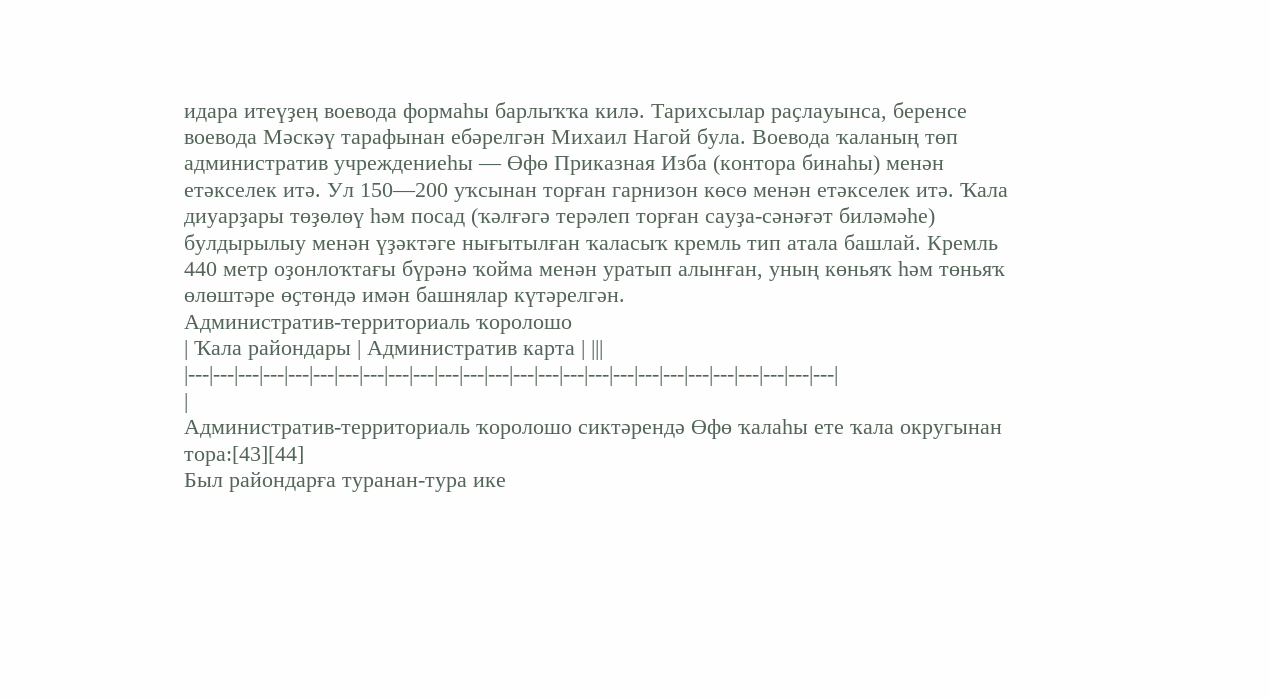идара итеүҙең воевода формаһы барлыҡҡа килә. Тарихсылар раҫлауынса, беренсе воевода Мәскәү тарафынан ебәрелгән Михаил Нагой була. Воевода ҡаланың төп административ учреждениеһы — Өфө Приказная Изба (контора бинаһы) менән етәкселек итә. Ул 150—200 уҡсынан торған гарнизон көсө менән етәкселек итә. Ҡала диуарҙары төҙөлөү һәм посад (ҡәлғәгә терәлеп торған сауҙа-сәнәғәт биләмәһе) булдырылыу менән үҙәктәге нығытылған ҡаласыҡ кремль тип атала башлай. Кремль 440 метр оҙонлоҡтағы бүрәнә ҡойма менән уратып алынған, уның көньяҡ һәм төньяҡ өлөштәре өҫтөндә имән башнялар күтәрелгән.
Административ-территориаль ҡоролошо
| Ҡала райондары | Административ карта | |||
|---|---|---|---|---|---|---|---|---|---|---|---|---|---|---|---|---|---|---|---|---|---|---|---|---|---|
|
Административ-территориаль ҡоролошо сиктәрендә Өфө ҡалаһы ете ҡала округынан тора:[43][44]
Был райондарға туранан-тура ике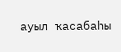ауыл ҡасабаһы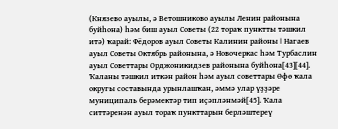(Князево ауылы, ә Ветошниково ауылы Ленин районына буйһона) һәм биш ауыл Советы (22 тораҡ пунктты тәшкил итә) ҡарай: Фёдоров ауыл Советы Калинин районы I Нагаев ауыл Советы Октябрь районына, ә Новочеркас һәм Турбаслин ауыл Советтары Орджоникидзев районына буйһона[43][44]. Ҡаланы тәшкил иткән район һәм ауыл советтары Өфө ҡала округы составында урынлашҡан, әммә улар үҙҙәре муниципаль берәмектәр тип иҫәпләнмәй[45]. Ҡала ситтәренән ауыл тораҡ пункттарын берләштереү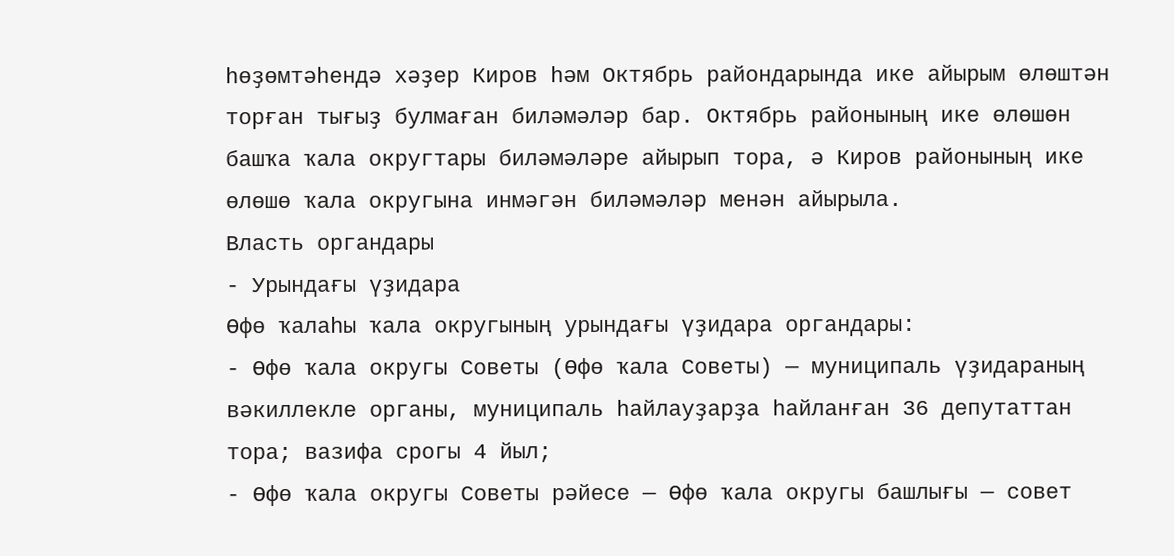һөҙөмтәһендә хәҙер Киров һәм Октябрь райондарында ике айырым өлөштән торған тығыҙ булмаған биләмәләр бар. Октябрь районының ике өлөшөн башҡа ҡала округтары биләмәләре айырып тора, ә Киров районының ике өлөшө ҡала округына инмәгән биләмәләр менән айырыла.
Власть органдары
- Урындағы үҙидара
Өфө ҡалаһы ҡала округының урындағы үҙидара органдары:
- Өфө ҡала округы Советы (Өфө ҡала Советы) — муниципаль үҙидараның вәкиллекле органы, муниципаль һайлауҙарҙа һайланған 36 депутаттан тора; вазифа срогы 4 йыл;
- Өфө ҡала округы Советы рәйесе — Өфө ҡала округы башлығы — совет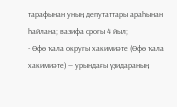тарафынан уның депутаттары араһынан һайлана; вазифа срогы 4 йыл;
- Өфө ҡала округы хакимиәте (Өфө ҡала хакимиәте) — урындағы үҙидараның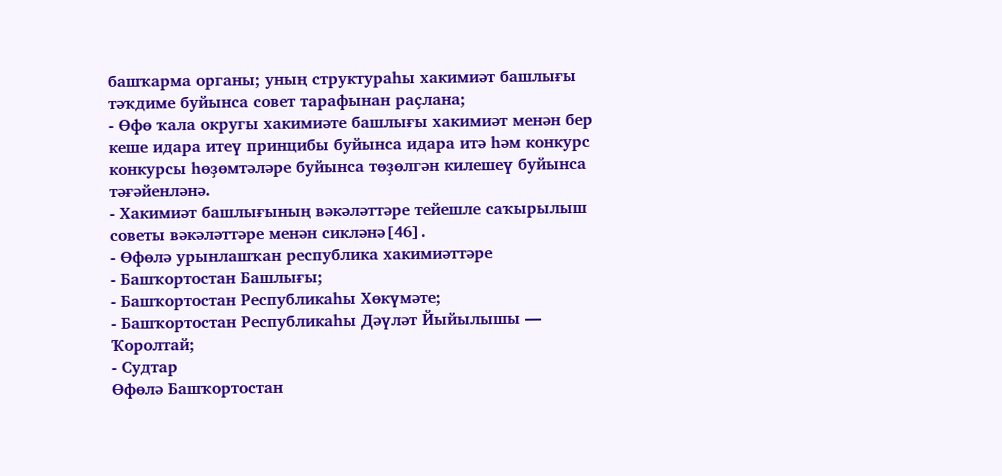башҡарма органы; уның структураһы хакимиәт башлығы тәҡдиме буйынса совет тарафынан раҫлана;
- Өфө ҡала округы хакимиәте башлығы хакимиәт менән бер кеше идара итеү принцибы буйынса идара итә һәм конкурс конкурсы һөҙөмтәләре буйынса төҙөлгән килешеү буйынса тәғәйенләнә.
- Хакимиәт башлығының вәкәләттәре тейешле саҡырылыш советы вәкәләттәре менән сикләнә[46].
- Өфөлә урынлашҡан республика хакимиәттәре
- Башҡортостан Башлығы;
- Башҡортостан Республикаһы Хөкүмәте;
- Башҡортостан Республикаһы Дәүләт Йыйылышы — Ҡоролтай;
- Судтар
Өфөлә Башҡортостан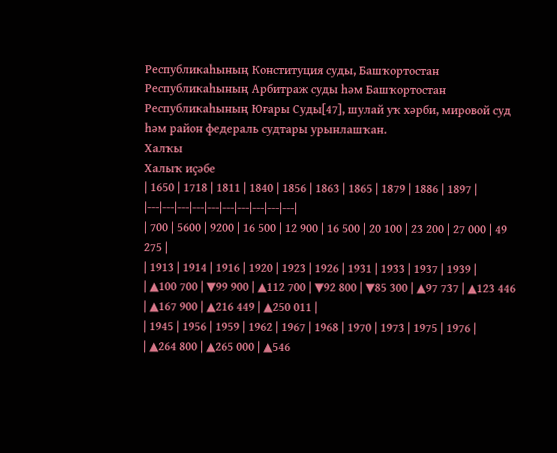Республикаһының Конституция суды, Башҡортостан Республикаһының Арбитраж суды һәм Башҡортостан Республикаһының Юғары Суды[47], шулай уҡ хәрби, мировой суд һәм район федераль судтары урынлашҡан.
Халҡы
Халыҡ иҫәбе
| 1650 | 1718 | 1811 | 1840 | 1856 | 1863 | 1865 | 1879 | 1886 | 1897 |
|---|---|---|---|---|---|---|---|---|---|
| 700 | 5600 | 9200 | 16 500 | 12 900 | 16 500 | 20 100 | 23 200 | 27 000 | 49 275 |
| 1913 | 1914 | 1916 | 1920 | 1923 | 1926 | 1931 | 1933 | 1937 | 1939 |
| ▲100 700 | ▼99 900 | ▲112 700 | ▼92 800 | ▼85 300 | ▲97 737 | ▲123 446 | ▲167 900 | ▲216 449 | ▲250 011 |
| 1945 | 1956 | 1959 | 1962 | 1967 | 1968 | 1970 | 1973 | 1975 | 1976 |
| ▲264 800 | ▲265 000 | ▲546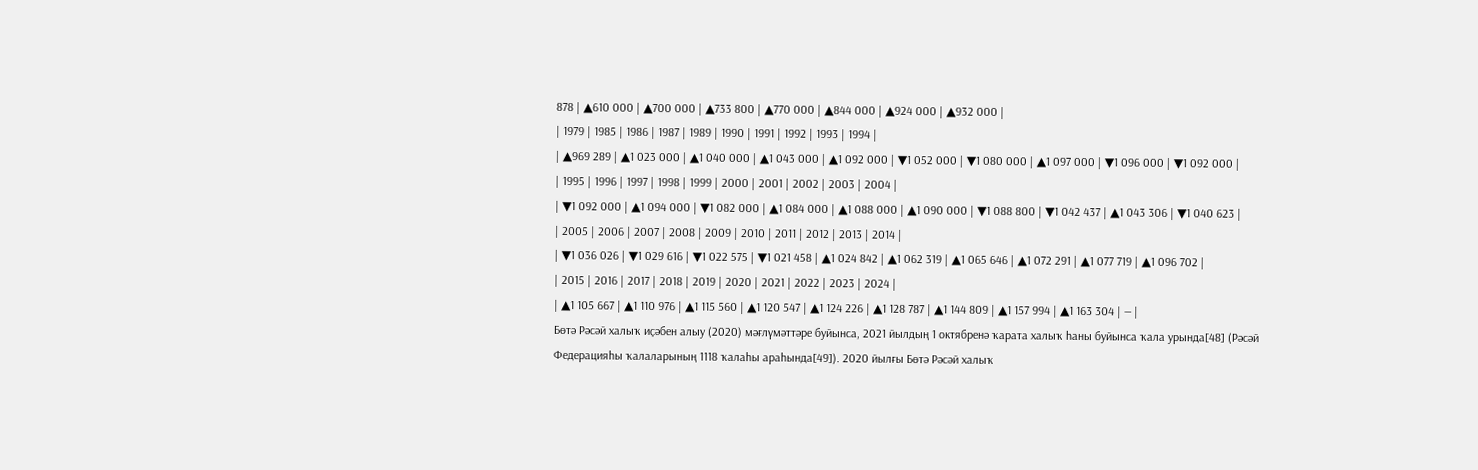878 | ▲610 000 | ▲700 000 | ▲733 800 | ▲770 000 | ▲844 000 | ▲924 000 | ▲932 000 |
| 1979 | 1985 | 1986 | 1987 | 1989 | 1990 | 1991 | 1992 | 1993 | 1994 |
| ▲969 289 | ▲1 023 000 | ▲1 040 000 | ▲1 043 000 | ▲1 092 000 | ▼1 052 000 | ▼1 080 000 | ▲1 097 000 | ▼1 096 000 | ▼1 092 000 |
| 1995 | 1996 | 1997 | 1998 | 1999 | 2000 | 2001 | 2002 | 2003 | 2004 |
| ▼1 092 000 | ▲1 094 000 | ▼1 082 000 | ▲1 084 000 | ▲1 088 000 | ▲1 090 000 | ▼1 088 800 | ▼1 042 437 | ▲1 043 306 | ▼1 040 623 |
| 2005 | 2006 | 2007 | 2008 | 2009 | 2010 | 2011 | 2012 | 2013 | 2014 |
| ▼1 036 026 | ▼1 029 616 | ▼1 022 575 | ▼1 021 458 | ▲1 024 842 | ▲1 062 319 | ▲1 065 646 | ▲1 072 291 | ▲1 077 719 | ▲1 096 702 |
| 2015 | 2016 | 2017 | 2018 | 2019 | 2020 | 2021 | 2022 | 2023 | 2024 |
| ▲1 105 667 | ▲1 110 976 | ▲1 115 560 | ▲1 120 547 | ▲1 124 226 | ▲1 128 787 | ▲1 144 809 | ▲1 157 994 | ▲1 163 304 | — |
Бөтә Рәсәй халыҡ иҫәбен алыу (2020) мәғлүмәттәре буйынса, 2021 йылдың 1 октябренә ҡарата халыҡ һаны буйынса ҡала урында[48] (Рәсәй Федерацияһы ҡалаларының 1118 ҡалаһы араһында[49]). 2020 йылғы Бөтә Рәсәй халыҡ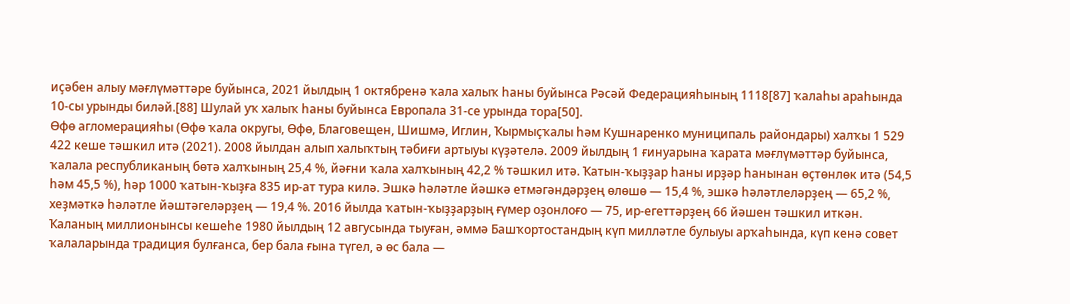иҫәбен алыу мәғлүмәттәре буйынса, 2021 йылдың 1 октябренә ҡала халыҡ һаны буйынса Рәсәй Федерацияһының 1118[87] ҡалаһы араһында 10-сы урынды биләй.[88] Шулай уҡ халыҡ һаны буйынса Европала 31-се урында тора[50].
Өфө агломерацияһы (Өфө ҡала округы, Өфө, Благовещен, Шишмә, Иглин, Ҡырмыҫҡалы һәм Кушнаренко муниципаль райондары) халҡы 1 529 422 кеше тәшкил итә (2021). 2008 йылдан алып халыҡтың тәбиғи артыуы күҙәтелә. 2009 йылдың 1 ғинуарына ҡарата мәғлүмәттәр буйынса, ҡалала республиканың бөтә халҡының 25,4 %, йәғни ҡала халҡының 42,2 % тәшкил итә. Ҡатын-ҡыҙҙар һаны ирҙәр һанынан өҫтөнлөк итә (54,5 һәм 45,5 %), һәр 1000 ҡатын-ҡыҙға 835 ир-ат тура килә. Эшкә һәләтле йәшкә етмәгәндәрҙең өлөшө — 15,4 %, эшкә һәләтлеләрҙең — 65,2 %, хеҙмәткә һәләтле йәштәгеләрҙең — 19,4 %. 2016 йылда ҡатын-ҡыҙҙарҙың ғүмер оҙонлоғо — 75, ир-егеттәрҙең 66 йәшен тәшкил иткән. Ҡаланың миллионынсы кешеһе 1980 йылдың 12 авгусында тыуған, әммә Башҡортостандың күп милләтле булыуы арҡаһында, күп кенә совет ҡалаларында традиция булғанса, бер бала ғына түгел, ә өс бала —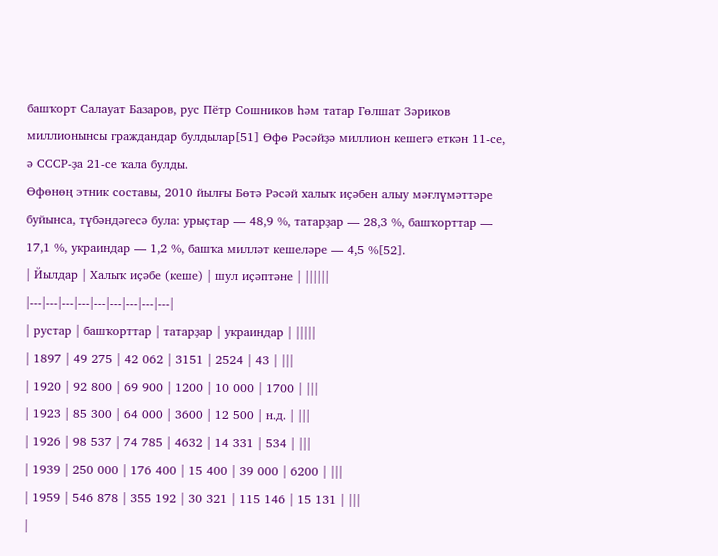башҡорт Салауат Базаров, рус Пётр Сошников һәм татар Гөлшат Зәриков миллионынсы граждандар булдылар[51] Өфө Рәсәйҙә миллион кешегә еткән 11-се, ә СССР-ҙа 21-се ҡала булды.
Өфөнөң этник составы, 2010 йылғы Бөтә Рәсәй халыҡ иҫәбен алыу мәғлүмәттәре буйынса, түбәндәгесә була: урыҫтар — 48,9 %, татарҙар — 28,3 %, башҡорттар — 17,1 %, украиндар — 1,2 %, башҡа милләт кешеләре — 4,5 %[52].
| Йылдар | Халыҡ иҫәбе (кеше) | шул иҫәптәне | ||||||
|---|---|---|---|---|---|---|---|---|
| рустар | башҡорттар | татарҙар | украиндар | |||||
| 1897 | 49 275 | 42 062 | 3151 | 2524 | 43 | |||
| 1920 | 92 800 | 69 900 | 1200 | 10 000 | 1700 | |||
| 1923 | 85 300 | 64 000 | 3600 | 12 500 | н.д. | |||
| 1926 | 98 537 | 74 785 | 4632 | 14 331 | 534 | |||
| 1939 | 250 000 | 176 400 | 15 400 | 39 000 | 6200 | |||
| 1959 | 546 878 | 355 192 | 30 321 | 115 146 | 15 131 | |||
|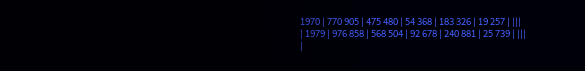1970 | 770 905 | 475 480 | 54 368 | 183 326 | 19 257 | |||
| 1979 | 976 858 | 568 504 | 92 678 | 240 881 | 25 739 | |||
|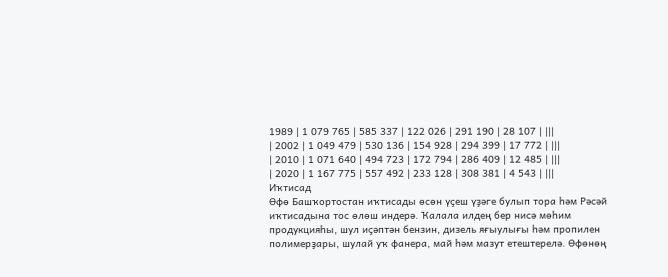1989 | 1 079 765 | 585 337 | 122 026 | 291 190 | 28 107 | |||
| 2002 | 1 049 479 | 530 136 | 154 928 | 294 399 | 17 772 | |||
| 2010 | 1 071 640 | 494 723 | 172 794 | 286 409 | 12 485 | |||
| 2020 | 1 167 775 | 557 492 | 233 128 | 308 381 | 4 543 | |||
Иҡтисад
Өфө Башҡортостан иҡтисады өсөн үҫеш үҙәге булып тора һәм Рәсәй иҡтисадына тос өлөш индерә. Ҡалала илдең бер нисә мөһим продукцияһы, шул иҫәптән бензин, дизель яғыулығы һәм пропилен полимерҙары, шулай уҡ фанера, май һәм мазут етештерелә. Өфөнөң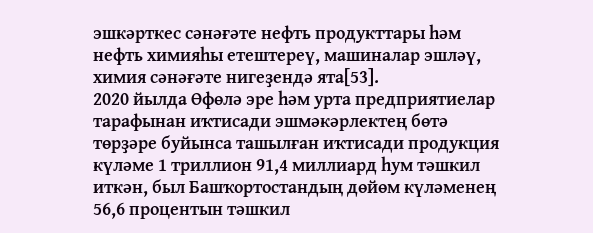эшкәрткес сәнәғәте нефть продукттары һәм нефть химияһы етештереү, машиналар эшләү, химия сәнәғәте нигеҙендә ята[53].
2020 йылда Өфөлә эре һәм урта предприятиелар тарафынан иҡтисади эшмәкәрлектең бөтә төрҙәре буйынса ташылған иҡтисади продукция күләме 1 триллион 91,4 миллиард һум тәшкил иткән, был Башҡортостандың дөйөм күләменең 56,6 процентын тәшкил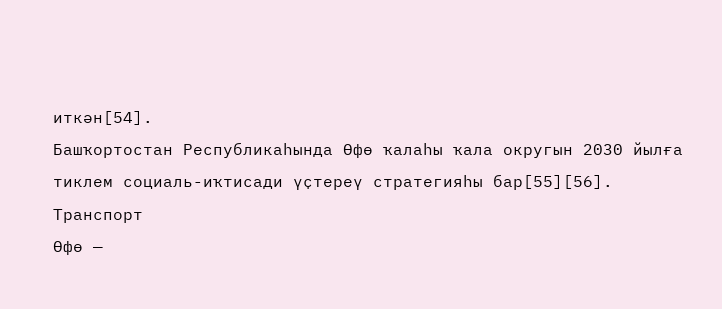иткән[54].
Башҡортостан Республикаһында Өфө ҡалаһы ҡала округын 2030 йылға тиклем социаль-иҡтисади үҫтереү стратегияһы бар[55][56].
Транспорт
Өфө —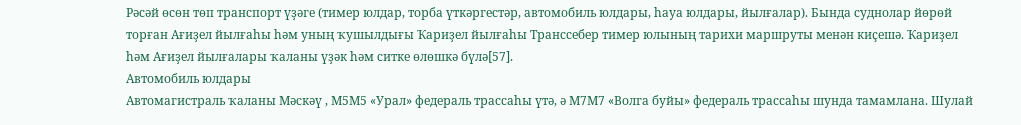Рәсәй өсөн төп транспорт үҙәге (тимер юлдар, торба үткәргестәр, автомобиль юлдары, һауа юлдары, йылғалар). Бында суднолар йөрөй торған Ағиҙел йылғаһы һәм уның ҡушылдығы Ҡариҙел йылғаһы Транссебер тимер юлының тарихи маршруты менән киҫешә. Ҡариҙел һәм Ағиҙел йылғалары ҡаланы үҙәк һәм ситке өлөшкә бүлә[57].
Автомобиль юлдары
Автомагистраль ҡаланы Мәскәү , М5М5 «Урал» федераль трассаһы үтә, ә М7М7 «Волга буйы» федераль трассаһы шунда тамамлана. Шулай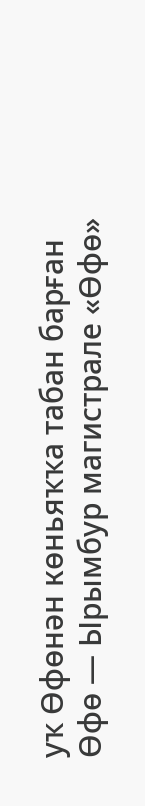уҡ Өфөнән көньяҡҡа табан барған Өфө — Ырымбур магистрале «Өфө»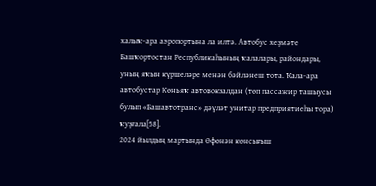халыҡ-ара аэропортына ла илтә. Автобус хеҙмәте Башҡортостан Республикаһының ҡалалары, райондары, уның яҡын күршеләре менән бәйләнеш тота. Ҡала-ара автобустар Көньяҡ автовокзалдан (төп пассажир ташыусы булып «Башавтотранс» дәүләт унитар предприятиеһы тора) ҡуҙғала[58].
2024 йылдың мартында Өфөнән көнсығыш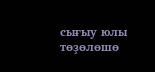сығыу юлы төҙөлөшө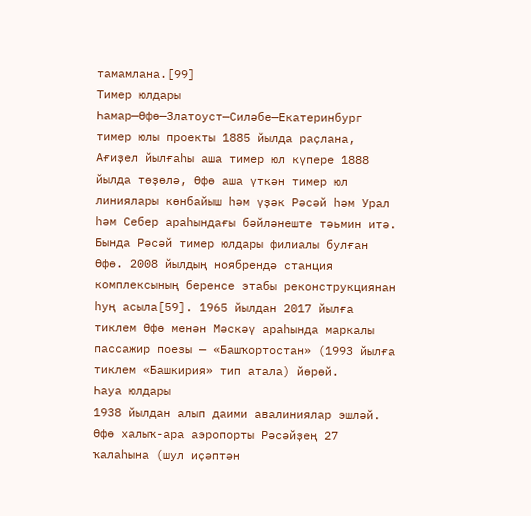тамамлана.[99]
Тимер юлдары
Һамар—Өфө—Златоуст—Силәбе—Екатеринбург тимер юлы проекты 1885 йылда раҫлана, Ағиҙел йылғаһы аша тимер юл күпере 1888 йылда төҙөлә, Өфө аша үткән тимер юл линиялары көнбайыш һәм үҙәк Рәсәй һәм Урал һәм Себер араһындағы бәйләнеште тәьмин итә.
Бында Рәсәй тимер юлдары филиалы булған Өфө. 2008 йылдың ноябрендә станция комплексының беренсе этабы реконструкциянан һуң асыла[59]. 1965 йылдан 2017 йылға тиклем Өфө менән Мәскәү араһында маркалы пассажир поезы — «Башҡортостан» (1993 йылға тиклем «Башкирия» тип атала) йөрөй.
Һауа юлдары
1938 йылдан алып даими авалиниялар эшләй. Өфө халыҡ-ара аэропорты Рәсәйҙең 27 ҡалаһына (шул иҫәптән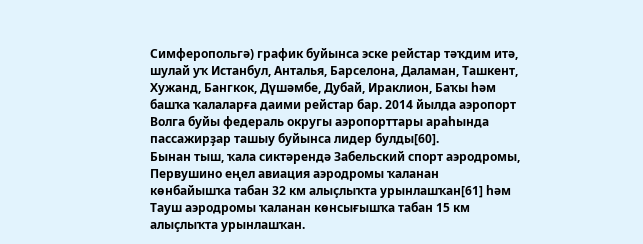Симферопольгә) график буйынса эске рейстар тәҡдим итә, шулай уҡ Истанбул, Анталья, Барселона, Даламан, Ташкент, Хужанд, Бангкок, Дүшәмбе, Дубай, Ираклион, Баҡы һәм башҡа ҡалаларға даими рейстар бар. 2014 йылда аэропорт Волга буйы федераль округы аэропорттары араһында пассажирҙар ташыу буйынса лидер булды[60].
Бынан тыш, ҡала сиктәрендә Забельский спорт аэродромы, Первушино еңел авиация аэродромы ҡаланан көнбайышҡа табан 32 км алыҫлыҡта урынлашҡан[61] һәм Тауш аэродромы ҡаланан көнсығышҡа табан 15 км алыҫлыҡта урынлашҡан.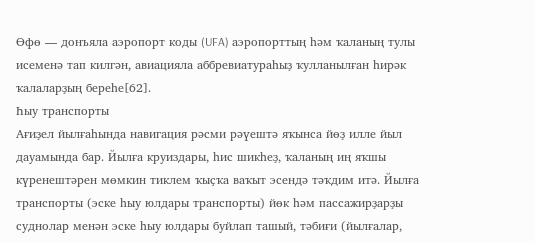Өфө — донъяла аэропорт коды (UFA) аэропорттың һәм ҡаланың тулы исеменә тап килгән, авиацияла аббревиатураһыҙ ҡулланылған һирәк ҡалаларҙың береһе[62].
Һыу транспорты
Ағиҙел йылғаһында навигация рәсми рәүештә яҡынса йөҙ илле йыл дауамында бар. Йылға круиздары, һис шикһеҙ, ҡаланың иң яҡшы күренештәрен мөмкин тиклем ҡыҫҡа ваҡыт эсендә тәҡдим итә. Йылға транспорты (эске һыу юлдары транспорты) йөк һәм пассажирҙарҙы суднолар менән эске һыу юлдары буйлап ташый, тәбиғи (йылғалар,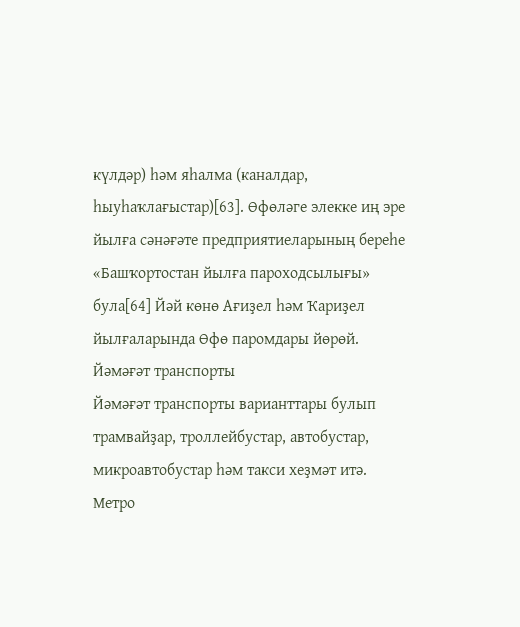күлдәр) һәм яһалма (каналдар, һыуһаҡлағыстар)[63]. Өфөләге элекке иң эре йылға сәнәғәте предприятиеларының береһе «Башҡортостан йылға пароходсылығы» була[64] Йәй көнө Ағиҙел һәм Ҡариҙел йылғаларында Өфө паромдары йөрөй.
Йәмәғәт транспорты
Йәмәғәт транспорты варианттары булып трамвайҙар, троллейбустар, автобустар, микроавтобустар һәм такси хеҙмәт итә. Метро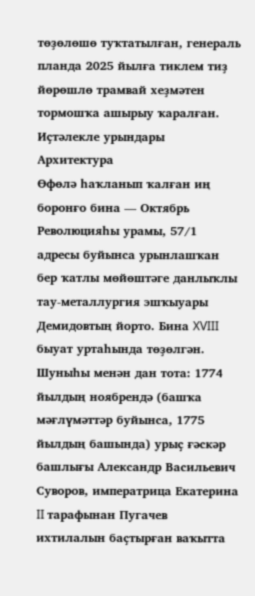төҙөлөшө туҡтатылған, генераль планда 2025 йылға тиклем тиҙ йөрөшлө трамвай хеҙмәтен тормошҡа ашырыу ҡаралған.
Иҫтәлекле урындары
Архитектура
Өфөлә һаҡланып ҡалған иң боронғо бина — Октябрь Революцияһы урамы, 57/1 адресы буйынса урынлашҡан бер ҡатлы мөйөштәге данлыҡлы тау-металлургия эшҡыуары Демидовтың йорто. Бина XVIII быуат уртаһында төҙөлгән. Шуныһы менән дан тота: 1774 йылдың ноябрендә (башҡа мәғлүмәттәр буйынса, 1775 йылдың башында) урыҫ ғәскәр башлығы Александр Васильевич Суворов, императрица Екатерина II тарафынан Пугачев ихтилалын баҫтырған ваҡытта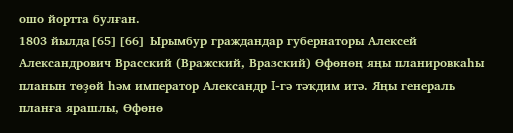ошо йортта булған.
1803 йылда[65][66] Ырымбур граждандар губернаторы Алексей Александрович Врасский (Вражский, Вразский) Өфөнөң яңы планировкаһы планын төҙөй һәм император Александр I-гә тәҡдим итә. Яңы генераль планға ярашлы, Өфөнө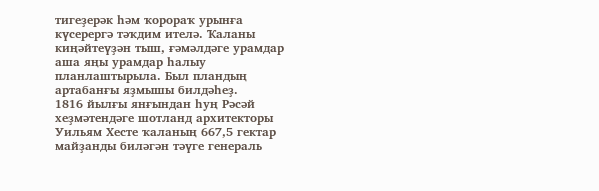тигеҙерәк һәм ҡорораҡ урынға күсерергә тәҡдим ителә. Ҡаланы киңәйтеүҙән тыш, ғәмәлдәге урамдар аша яңы урамдар һалыу планлаштырыла. Был пландың артабанғы яҙмышы билдәһеҙ.
1816 йылғы янғындан һуң Рәсәй хеҙмәтендәге шотланд архитекторы Уильям Хесте ҡаланың 667,5 гектар майҙанды биләгән тәүге генераль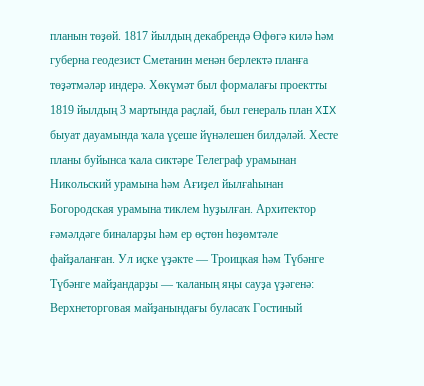планын төҙөй. 1817 йылдың декабрендә Өфөгә килә һәм губерна геодезист Сметанин менән берлектә планға төҙәтмәләр индерә. Хөкүмәт был формалағы проектты 1819 йылдың 3 мартында раҫлай, был генераль план XIX быуат дауамында ҡала үҫеше йүнәлешен билдәләй. Хесте планы буйынса ҡала сиктәре Телеграф урамынан Никольский урамына һәм Ағиҙел йылғаһынан Богородская урамына тиклем һуҙылған. Архитектор ғәмәлдәге биналарҙы һәм ер өҫтөн һөҙөмтәле файҙаланған. Ул иҫке үҙәкте — Троицкая һәм Түбәнге Түбәнге майҙандарҙы — ҡаланың яңы сауҙа үҙәгенә: Верхнеторговая майҙанындағы буласаҡ Гостиный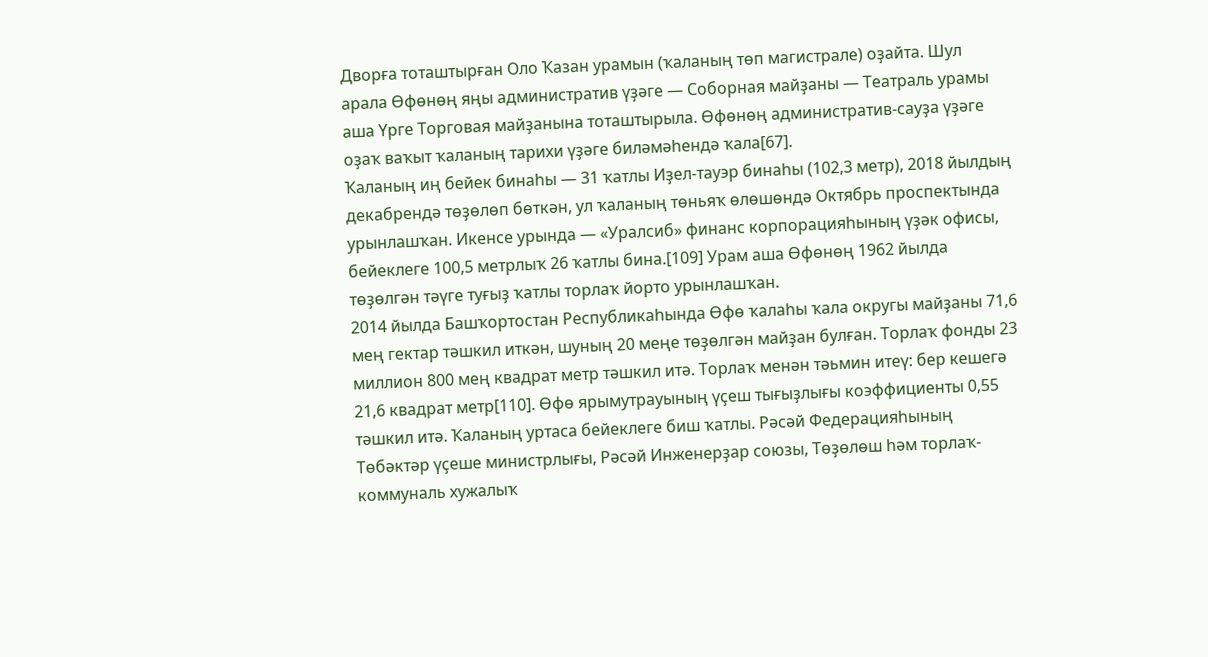Дворға тоташтырған Оло Ҡазан урамын (ҡаланың төп магистрале) оҙайта. Шул арала Өфөнөң яңы административ үҙәге — Соборная майҙаны — Театраль урамы аша Үрге Торговая майҙанына тоташтырыла. Өфөнөң административ-сауҙа үҙәге оҙаҡ ваҡыт ҡаланың тарихи үҙәге биләмәһендә ҡала[67].
Ҡаланың иң бейек бинаһы — 31 ҡатлы Иҙел-тауэр бинаһы (102,3 метр), 2018 йылдың декабрендә төҙөлөп бөткән, ул ҡаланың төньяҡ өлөшөндә Октябрь проспектында урынлашҡан. Икенсе урында — «Уралсиб» финанс корпорацияһының үҙәк офисы, бейеклеге 100,5 метрлыҡ 26 ҡатлы бина.[109] Урам аша Өфөнөң 1962 йылда төҙөлгән тәүге туғыҙ ҡатлы торлаҡ йорто урынлашҡан.
2014 йылда Башҡортостан Республикаһында Өфө ҡалаһы ҡала округы майҙаны 71,6 мең гектар тәшкил иткән, шуның 20 меңе төҙөлгән майҙан булған. Торлаҡ фонды 23 миллион 800 мең квадрат метр тәшкил итә. Торлаҡ менән тәьмин итеү: бер кешегә 21,6 квадрат метр[110]. Өфө ярымутрауының үҫеш тығыҙлығы коэффициенты 0,55 тәшкил итә. Ҡаланың уртаса бейеклеге биш ҡатлы. Рәсәй Федерацияһының Төбәктәр үҫеше министрлығы, Рәсәй Инженерҙар союзы, Төҙөлөш һәм торлаҡ-коммуналь хужалыҡ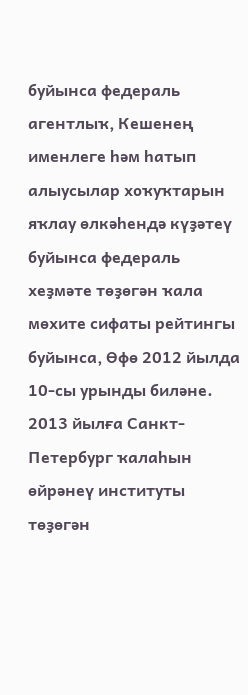буйынса федераль агентлыҡ, Кешенең именлеге һәм һатып алыусылар хоҡуҡтарын яҡлау өлкәһендә күҙәтеү буйынса федераль хеҙмәте төҙөгән ҡала мөхите сифаты рейтингы буйынса, Өфө 2012 йылда 10-сы урынды биләне. 2013 йылға Санкт-Петербург ҡалаһын өйрәнеү институты төҙөгән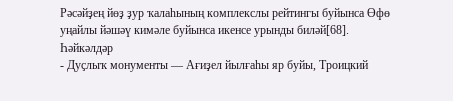Рәсәйҙең йөҙ ҙур ҡалаһының комплекслы рейтингы буйынса Өфө уңайлы йәшәү кимәле буйынса икенсе урынды биләй[68].
Һәйкәлдәр
- Дуҫлыҡ монументы — Ағиҙел йылғаһы яр буйы, Троицкий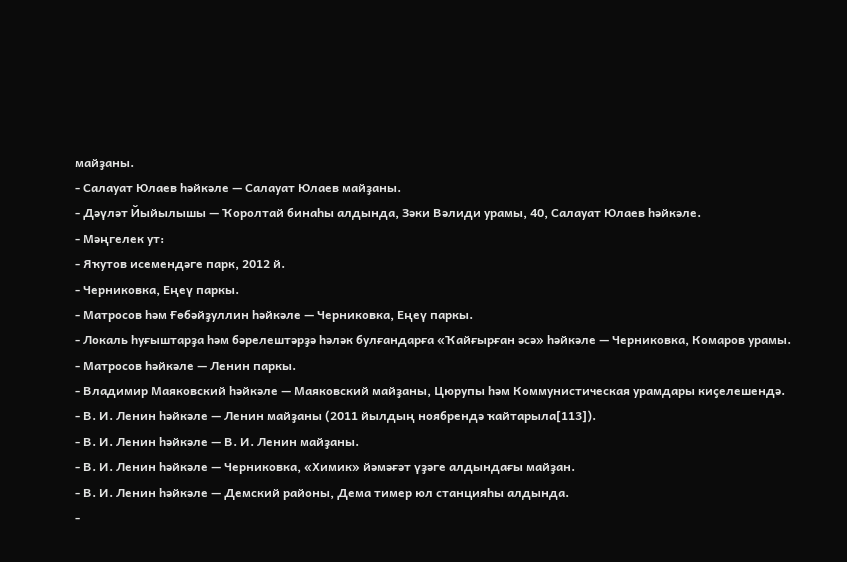майҙаны.
- Салауат Юлаев һәйкәле — Салауат Юлаев майҙаны.
- Дәүләт Йыйылышы — Ҡоролтай бинаһы алдында, Зәки Вәлиди урамы, 40, Салауат Юлаев һәйкәле.
- Мәңгелек ут:
- Яҡутов исемендәге парк, 2012 й.
- Черниковка, Еңеү паркы.
- Матросов һәм Ғөбәйҙуллин һәйкәле — Черниковка, Еңеү паркы.
- Локаль һуғыштарҙа һәм бәрелештәрҙә һәләк булғандарға «Ҡайғырған әсә» һәйкәле — Черниковка, Комаров урамы.
- Матросов һәйкәле — Ленин паркы.
- Владимир Маяковский һәйкәле — Маяковский майҙаны, Цюрупы һәм Коммунистическая урамдары киҫелешендә.
- В. И. Ленин һәйкәле — Ленин майҙаны (2011 йылдың ноябрендә ҡайтарыла[113]).
- В. И. Ленин һәйкәле — В. И. Ленин майҙаны.
- В. И. Ленин һәйкәле — Черниковка, «Химик» йәмәғәт үҙәге алдындағы майҙан.
- В. И. Ленин һәйкәле — Демский районы, Дема тимер юл станцияһы алдында.
-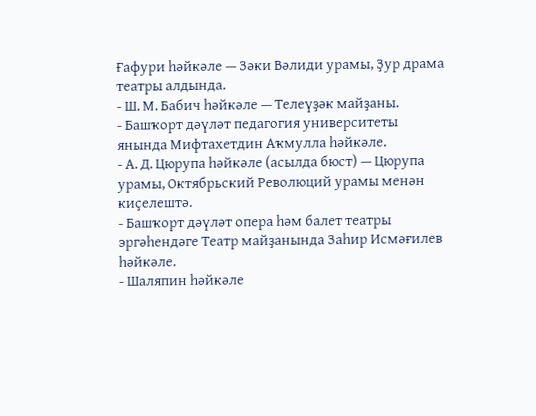Ғафури һәйкәле — Зәки Вәлиди урамы, Ҙур драма театры алдында.
- Ш. М. Бабич һәйкәле — Телеүҙәк майҙаны.
- Башҡорт дәүләт педагогия университеты янында Мифтахетдин Аҡмулла һәйкәле.
- А. Д. Цюрупа һәйкәле (асылда бюст) — Цюрупа урамы, Октябрьский Революций урамы менән киҫелештә.
- Башҡорт дәүләт опера һәм балет театры эргәһендәге Театр майҙанында Заһир Исмәғилев һәйкәле.
- Шаляпин һәйкәле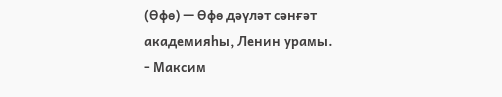(Өфө) — Өфө дәүләт сәнғәт академияһы, Ленин урамы.
- Максим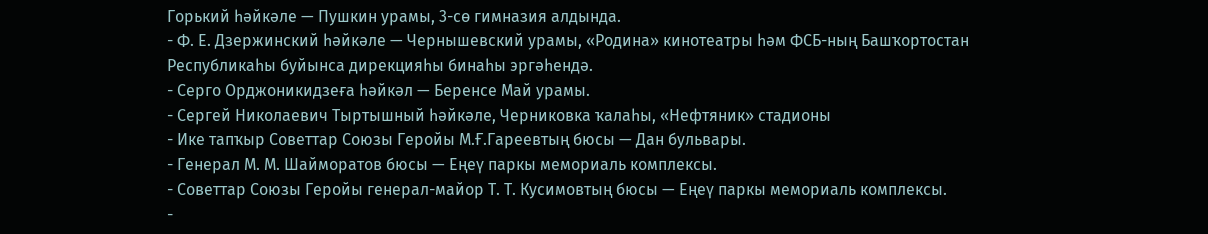Горький һәйкәле — Пушкин урамы, 3-сө гимназия алдында.
- Ф. Е. Дзержинский һәйкәле — Чернышевский урамы, «Родина» кинотеатры һәм ФСБ-ның Башҡортостан Республикаһы буйынса дирекцияһы бинаһы эргәһендә.
- Серго Орджоникидзеға һәйкәл — Беренсе Май урамы.
- Сергей Николаевич Тыртышный һәйкәле, Черниковка ҡалаһы, «Нефтяник» стадионы
- Ике тапҡыр Советтар Союзы Геройы М.Ғ.Гареевтың бюсы — Дан бульвары.
- Генерал М. М. Шайморатов бюсы — Еңеү паркы мемориаль комплексы.
- Советтар Союзы Геройы генерал-майор Т. Т. Кусимовтың бюсы — Еңеү паркы мемориаль комплексы.
-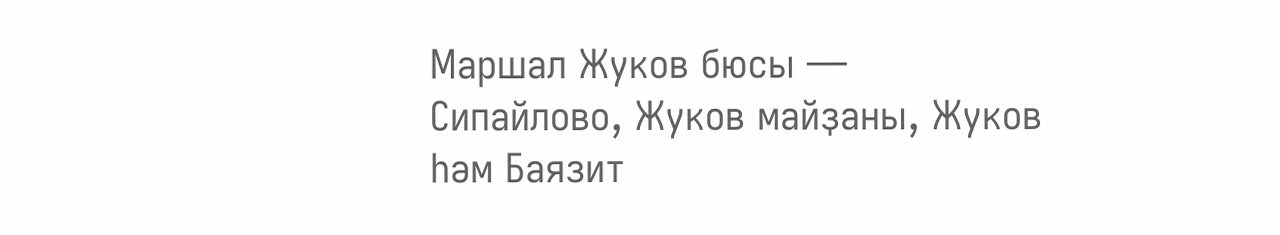Маршал Жуков бюсы — Сипайлово, Жуков майҙаны, Жуков һәм Баязит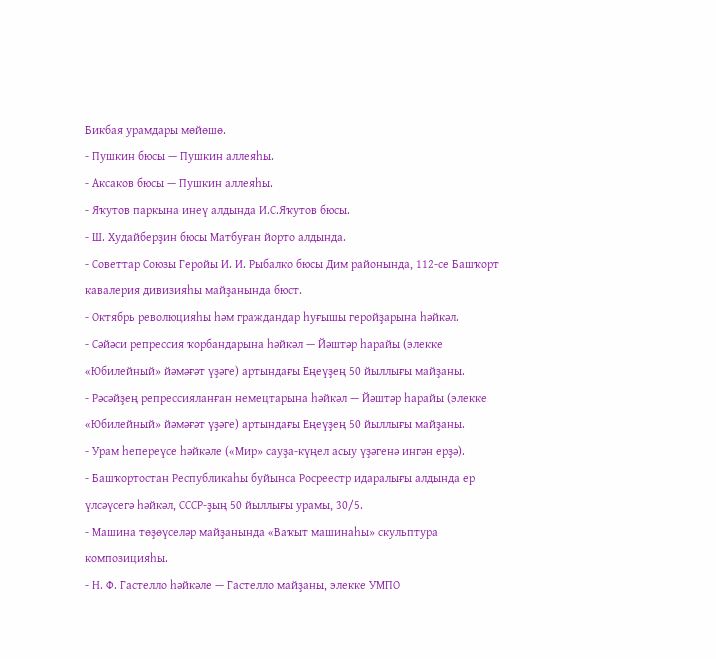Бикбая урамдары мөйөшө.
- Пушкин бюсы — Пушкин аллеяһы.
- Аксаков бюсы — Пушкин аллеяһы.
- Яҡутов паркына инеү алдында И.С.Яҡутов бюсы.
- Ш. Худайберҙин бюсы Матбуған йорто алдында.
- Советтар Союзы Геройы И. И. Рыбалко бюсы Дим районында, 112-се Башҡорт кавалерия дивизияһы майҙанында бюст.
- Октябрь революцияһы һәм граждандар һуғышы геройҙарына һәйкәл.
- Сәйәси репрессия ҡорбандарына һәйкәл — Йәштәр һарайы (элекке «Юбилейный» йәмәғәт үҙәге) артындағы Еңеүҙең 50 йыллығы майҙаны.
- Рәсәйҙең репрессияланған немецтарына һәйкәл — Йәштәр һарайы (элекке «Юбилейный» йәмәғәт үҙәге) артындағы Еңеүҙең 50 йыллығы майҙаны.
- Урам һепереүсе һәйкәле («Мир» сауҙа-күңел асыу үҙәгенә ингән ерҙә).
- Башҡортостан Республикаһы буйынса Росреестр идаралығы алдында ер үлсәүсегә һәйкәл, СССР-ҙың 50 йыллығы урамы, 30/5.
- Машина төҙөүселәр майҙанында «Ваҡыт машинаһы» скульптура композицияһы.
- Н. Ф. Гастелло һәйкәле — Гастелло майҙаны, элекке УМПО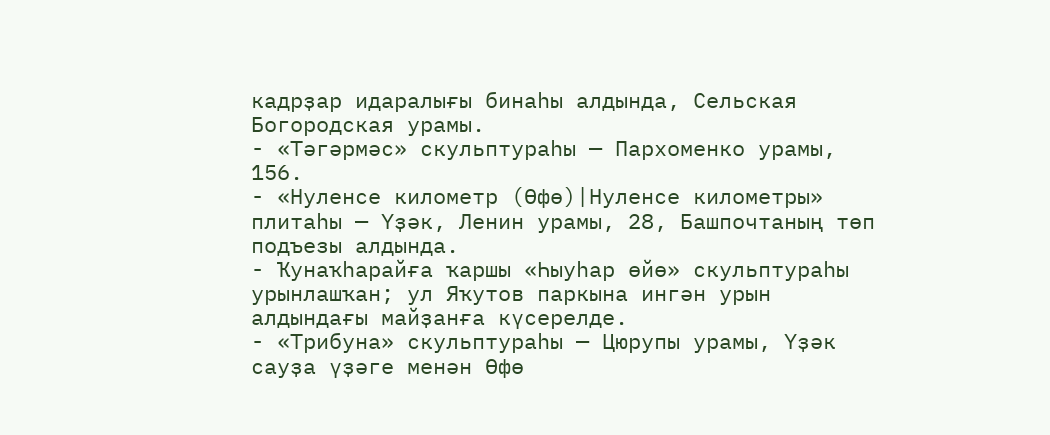кадрҙар идаралығы бинаһы алдында, Сельская Богородская урамы.
- «Тәгәрмәс» скульптураһы — Пархоменко урамы, 156.
- «Нуленсе километр (Өфө)|Нуленсе километры» плитаһы — Үҙәк, Ленин урамы, 28, Башпочтаның төп подъезы алдында.
- Ҡунаҡһарайға ҡаршы «Һыуһар өйө» скульптураһы урынлашҡан; ул Яҡутов паркына ингән урын алдындағы майҙанға күсерелде.
- «Трибуна» скульптураһы — Цюрупы урамы, Үҙәк сауҙа үҙәге менән Өфө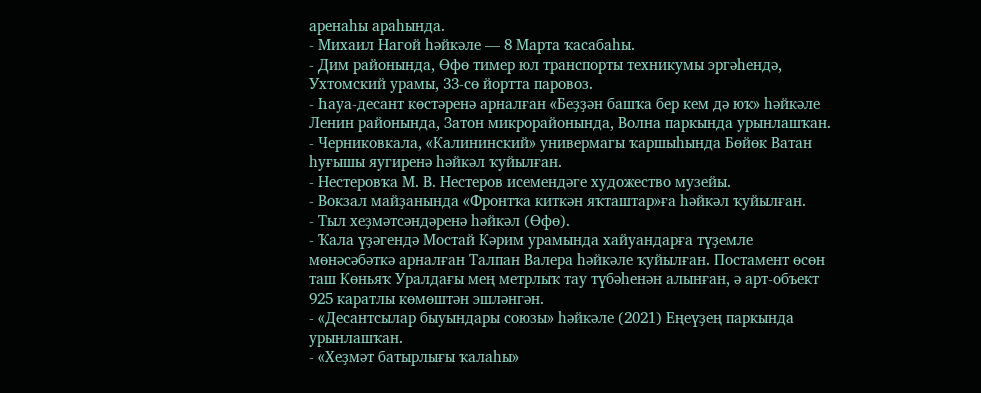аренаһы араһында.
- Михаил Нагой һәйкәле — 8 Марта ҡасабаһы.
- Дим районында, Өфө тимер юл транспорты техникумы эргәһендә, Ухтомский урамы, 33-сө йортта паровоз.
- Һауа-десант көстәренә арналған «Беҙҙән башҡа бер кем дә юҡ» һәйкәле Ленин районында, Затон микрорайонында, Волна паркында урынлашҡан.
- Черниковкала, «Калининский» универмагы ҡаршыһында Бөйөк Ватан һуғышы яугиренә һәйкәл ҡуйылған.
- Нестеровҡа М. В. Нестеров исемендәге художество музейы.
- Вокзал майҙанында «Фронтҡа киткән яҡташтар»ға һәйкәл ҡуйылған.
- Тыл хеҙмәтсәндәренә һәйкәл (Өфө).
- Ҡала үҙәгендә Мостай Кәрим урамында хайуандарға түҙемле мөнәсәбәткә арналған Талпан Валера һәйкәле ҡуйылған. Постамент өсөн таш Көньяҡ Уралдағы мең метрлыҡ тау түбәһенән алынған, ә арт-объект 925 каратлы көмөштән эшләнгән.
- «Десантсылар быуындары союзы» һәйкәле (2021) Еңеүҙең паркында урынлашҡан.
- «Хеҙмәт батырлығы ҡалаһы»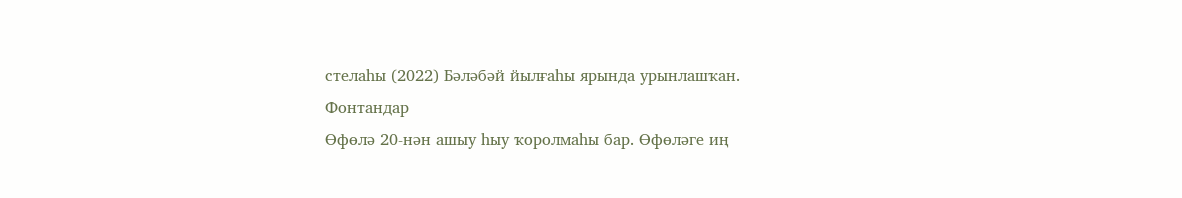стелаһы (2022) Бәләбәй йылғаһы ярында урынлашҡан.
Фонтандар
Өфөлә 20-нән ашыу һыу ҡоролмаһы бар. Өфөләге иң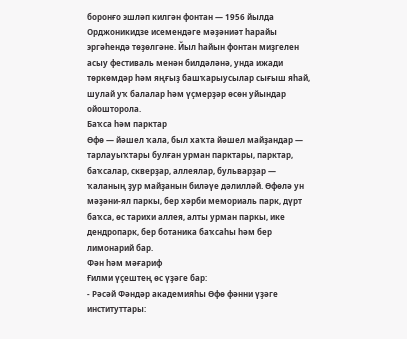боронғо эшләп килгән фонтан — 1956 йылда Орджоникидзе исемендәге мәҙәниәт һарайы эргәһендә төҙөлгәне. Йыл һайын фонтан миҙгелен асыу фестиваль менән билдәләнә, унда ижади төркөмдәр һәм яңғыҙ башҡарыусылар сығыш яһай, шулай уҡ балалар һәм үҫмерҙәр өсөн уйындар ойошторола.
Баҡса һәм парктар
Өфө — йәшел ҡала, был хаҡта йәшел майҙандар — тарлауыҡтары булған урман парктары, парктар, баҡсалар, скверҙар, аллеялар, бульварҙар — ҡаланың ҙур майҙанын биләүе дәлилләй. Өфөлә ун мәҙәни-ял паркы, бер хәрби мемориаль парк, дүрт баҡса, өс тарихи аллея, алты урман паркы, ике дендропарк, бер ботаника баҡсаһы һәм бер лимонарий бар.
Фән һәм мәғариф
Ғилми үҫештең өс үҙәге бар:
- Рәсәй Фәндәр академияһы Өфө фәнни үҙәге институттары: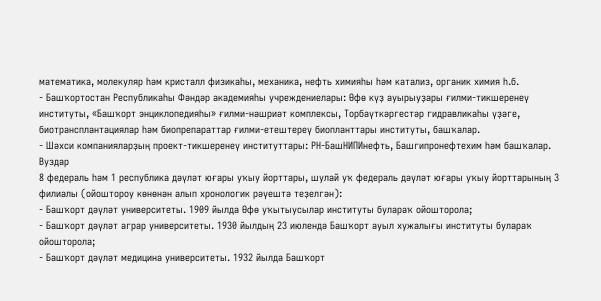математика, молекуляр һәм кристалл физикаһы, механика, нефть химияһы һәм катализ, органик химия һ.б.
- Башҡортостан Республикаһы Фәндәр академияһы учреждениелары: Өфө күҙ ауырыуҙары ғилми-тикшеренеү институты, «Башҡорт энциклопедияһы» ғилми-нәшриәт комплексы, Торбаүткәргестәр гидравликаһы үҙәге, биотрансплантациялар һәм биопрепараттар ғилми-етештереү биопланттары институты, башҡалар.
- Шәхси компанияларҙың проект-тикшеренеү институттары: РН-БашНИПИнефть, Башгипронефтехим һәм башҡалар.
Вуздар
8 федераль һәм 1 республика дәүләт юғары уҡыу йорттары, шулай уҡ федераль дәүләт юғары уҡыу йорттарының 3 филиалы (ойоштороу көнөнән алып хронологик рәүештә теҙелгән):
- Башҡорт дәүләт университеты. 1909 йылда Өфө уҡытыусылар институты булараҡ ойошторола;
- Башҡорт дәүләт аграр университеты. 1930 йылдың 23 июлендә Башҡорт ауыл хужалығы институты булараҡ ойошторола;
- Башҡорт дәүләт медицина университеты. 1932 йылда Башҡорт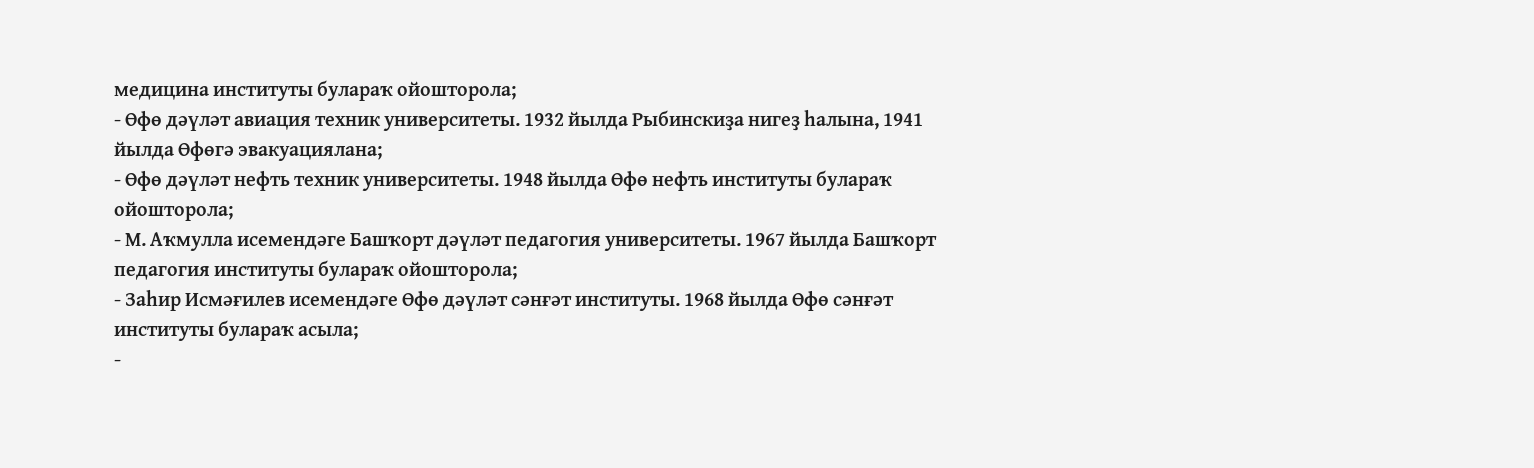медицина институты булараҡ ойошторола;
- Өфө дәүләт авиация техник университеты. 1932 йылда Рыбинскиҙа нигеҙ һалына, 1941 йылда Өфөгә эвакуациялана;
- Өфө дәүләт нефть техник университеты. 1948 йылда Өфө нефть институты булараҡ ойошторола;
- М. Аҡмулла исемендәге Башҡорт дәүләт педагогия университеты. 1967 йылда Башҡорт педагогия институты булараҡ ойошторола;
- Заһир Исмәғилев исемендәге Өфө дәүләт сәнғәт институты. 1968 йылда Өфө сәнғәт институты булараҡ асыла;
-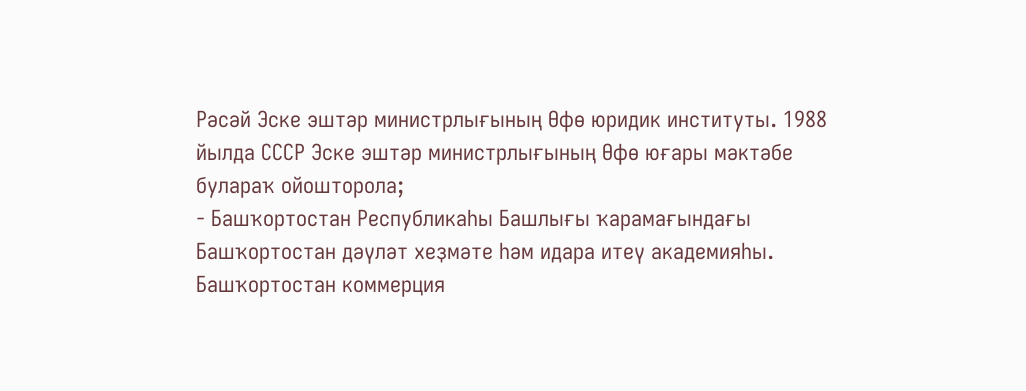Рәсәй Эске эштәр министрлығының Өфө юридик институты. 1988 йылда СССР Эске эштәр министрлығының Өфө юғары мәктәбе булараҡ ойошторола;
- Башҡортостан Республикаһы Башлығы ҡарамағындағы Башҡортостан дəүлəт хеҙмəте һəм идара итеү академияһы. Башҡортостан коммерция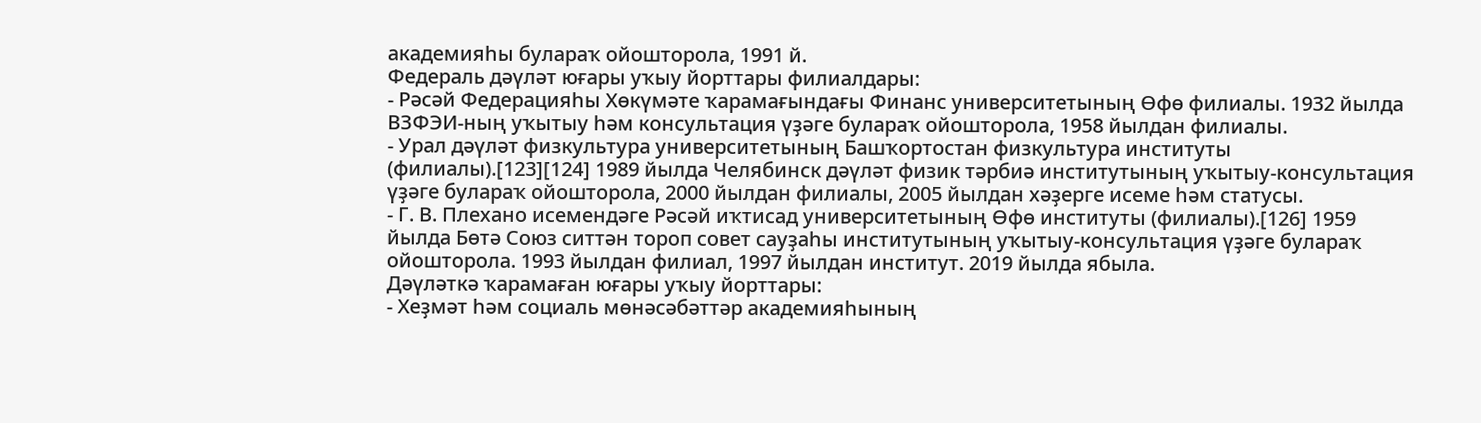академияһы булараҡ ойошторола, 1991 й.
Федераль дәүләт юғары уҡыу йорттары филиалдары:
- Рәсәй Федерацияһы Хөкүмәте ҡарамағындағы Финанс университетының Өфө филиалы. 1932 йылда ВЗФЭИ-ның уҡытыу һәм консультация үҙәге булараҡ ойошторола, 1958 йылдан филиалы.
- Урал дәүләт физкультура университетының Башҡортостан физкультура институты (филиалы).[123][124] 1989 йылда Челябинск дәүләт физик тәрбиә институтының уҡытыу-консультация үҙәге булараҡ ойошторола, 2000 йылдан филиалы, 2005 йылдан хәҙерге исеме һәм статусы.
- Г. В. Плехано исемендәге Рәсәй иҡтисад университетының Өфө институты (филиалы).[126] 1959 йылда Бөтә Союз ситтән тороп совет сауҙаһы институтының уҡытыу-консультация үҙәге булараҡ ойошторола. 1993 йылдан филиал, 1997 йылдан институт. 2019 йылда ябыла.
Дәүләткә ҡарамаған юғары уҡыу йорттары:
- Хеҙмәт һәм социаль мөнәсәбәттәр академияһының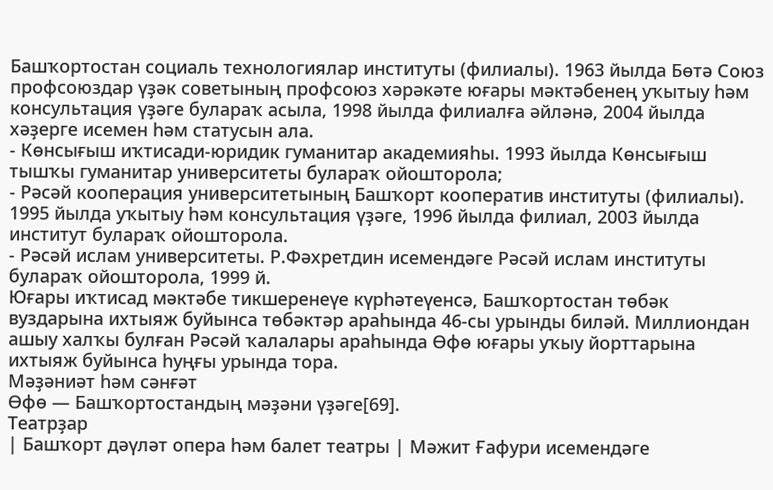Башҡортостан социаль технологиялар институты (филиалы). 1963 йылда Бөтә Союз профсоюздар үҙәк советының профсоюз хәрәкәте юғары мәктәбенең уҡытыу һәм консультация үҙәге булараҡ асыла, 1998 йылда филиалға әйләнә, 2004 йылда хәҙерге исемен һәм статусын ала.
- Көнсығыш иҡтисади-юридик гуманитар академияһы. 1993 йылда Көнсығыш тышҡы гуманитар университеты булараҡ ойошторола;
- Рәсәй кооперация университетының Башҡорт кооператив институты (филиалы). 1995 йылда уҡытыу һәм консультация үҙәге, 1996 йылда филиал, 2003 йылда институт булараҡ ойошторола.
- Рәсәй ислам университеты. Р.Фәхретдин исемендәге Рәсәй ислам институты булараҡ ойошторола, 1999 й.
Юғары иҡтисад мәктәбе тикшеренеүе күрһәтеүенсә, Башҡортостан төбәк вуздарына ихтыяж буйынса төбәктәр араһында 46-сы урынды биләй. Миллиондан ашыу халҡы булған Рәсәй ҡалалары араһында Өфө юғары уҡыу йорттарына ихтыяж буйынса һуңғы урында тора.
Мәҙәниәт һәм сәнғәт
Өфө — Башҡортостандың мәҙәни үҙәге[69].
Театрҙар
| Башҡорт дәүләт опера һәм балет театры | Мәжит Ғафури исемендәге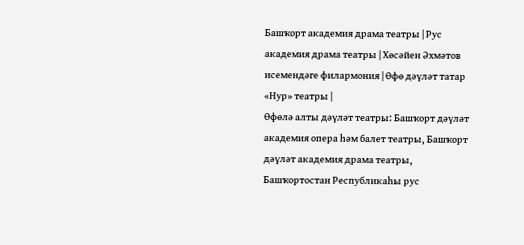Башҡорт академия драма театры | Рус академия драма театры | Хөсәйен Әхмәтов исемендәге филармония | Өфө дәүләт татар «Нур» театры |
Өфөлә алты дәүләт театры: Башҡорт дәүләт академия опера һәм балет театры, Башҡорт дәүләт академия драма театры, Башҡортостан Республикаһы рус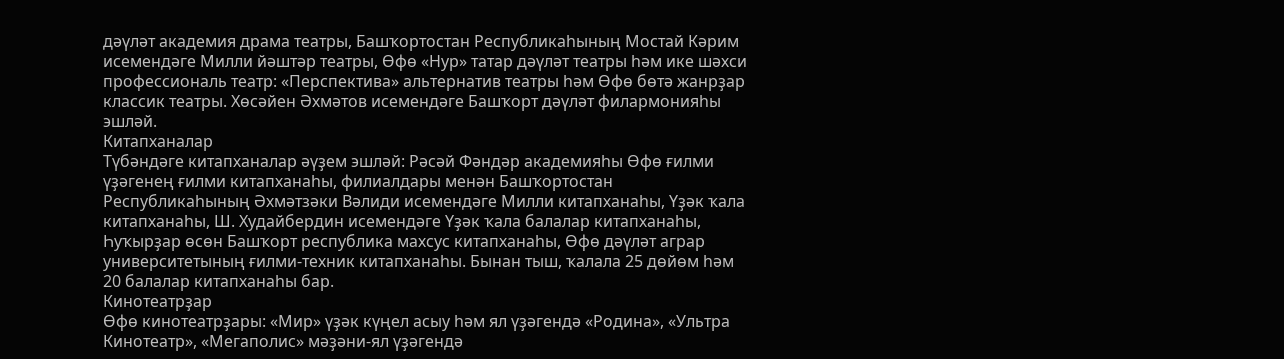дәүләт академия драма театры, Башҡортостан Республикаһының Мостай Кәрим исемендәге Милли йәштәр театры, Өфө «Нур» татар дәүләт театры һәм ике шәхси профессиональ театр: «Перспектива» альтернатив театры һәм Өфө бөтә жанрҙар классик театры. Хөсәйен Әхмәтов исемендәге Башҡорт дәүләт филармонияһы эшләй.
Китапханалар
Түбәндәге китапханалар әүҙем эшләй: Рәсәй Фәндәр академияһы Өфө ғилми үҙәгенең ғилми китапханаһы, филиалдары менән Башҡортостан Республикаһының Әхмәтзәки Вәлиди исемендәге Милли китапханаһы, Үҙәк ҡала китапханаһы, Ш. Худайбердин исемендәге Үҙәк ҡала балалар китапханаһы, Һуҡырҙар өсөн Башҡорт республика махсус китапханаһы, Өфө дәүләт аграр университетының ғилми-техник китапханаһы. Бынан тыш, ҡалала 25 дөйөм һәм 20 балалар китапханаһы бар.
Кинотеатрҙар
Өфө кинотеатрҙары: «Мир» үҙәк күңел асыу һәм ял үҙәгендә «Родина», «Ультра Кинотеатр», «Мегаполис» мәҙәни-ял үҙәгендә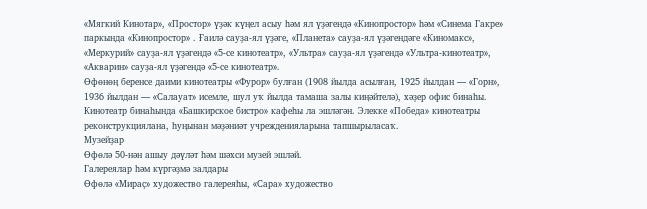«Мягкий Кинотар», «Простор» үҙәк күңел асыу һәм ял үҙәгендә «Кинопростор» һәм «Синема Гакре» паркында «Кинопростор» . Ғаилә сауҙа-ял үҙәге, «Планета» сауҙа-ял үҙәгендәге «Киномакс», «Меркурий» сауҙа-ял үҙәгендә «5-се кинотеатр», «Ультра» сауҙа-ял үҙәгендә «Ультра-кинотеатр», «Акварин» сауҙа-ял үҙәгендә «5-се кинотеатр».
Өфөнөң беренсе даими кинотеатры «Фурор» булған (1908 йылда асылған, 1925 йылдан — «Горн», 1936 йылдан — «Салауат» исемле, шул уҡ йылда тамаша залы киңәйтелә), хәҙер офис бинаһы. Кинотеатр бинаһында «Башкирское бистро» кафеһы ла эшләгән. Элекке «Победа» кинотеатры реконструкциялана, һуңынан мәҙәниәт учрежденияларына тапшырыласаҡ.
Музейҙар
Өфөлә 50-нән ашыу дәүләт һәм шәхси музей эшләй.
Галереялар һәм күргәҙмә залдары
Өфөлә «Мираҫ» художество галереяһы, «Сара» художество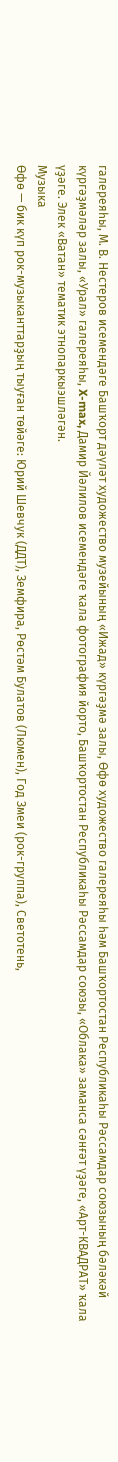галереяһы, М. В. Нестеров исемендәге Башҡорт дәүләт художество музейының «Ижад» күргәҙмә залы, Өфө художество галереяһы һәм Башҡортостан Республикаһы Рәссамдар союзының бәләкәй күргәҙмәләр залы, «Урал» галереяһы, X-max, Дамир Йәлилов исемендәге ҡала фотография йорто, Башҡортостан Республикаһы Рәссамдар союзы, «Облака» заманса сәнғәт үҙәге, «Арт-КВАДРАТ» ҡала үҙәге. Элек «Ватан» тематик этнопаркыэшләгән.
Музыка
Өфө — бик күп рок-музыканттарҙың тыуған төйәге: Юрий Шевчук (ДДТ), Земфира, Рөстәм Булатов (Люмен), Год Змеи (рок-группа), Светотень,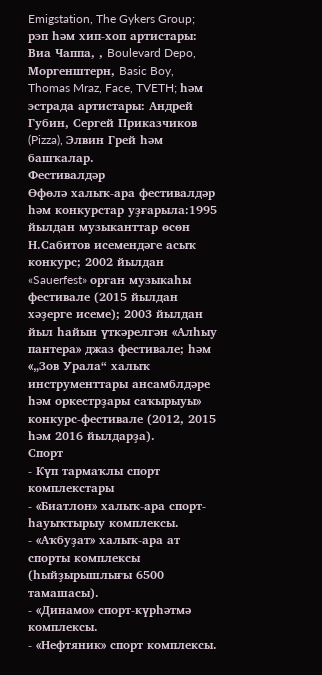Emigstation, The Gykers Group; рэп һәм хип-хоп артистары: Виа Чаппа, , Boulevard Depo, Моргенштерн, Basic Boy, Thomas Mraz, Face, TVETH; һәм эстрада артистары: Андрей Губин, Сергей Приказчиков (Pizza), Элвин Грей һәм башҡалар.
Фестивалдәр
Өфөлә халыҡ-ара фестивалдәр һәм конкурстар уҙғарыла:1995 йылдан музыканттар өсөн Н.Сабитов исемендәге асыҡ конкурс; 2002 йылдан «Sauerfest» орган музыкаһы фестивале (2015 йылдан хәҙерге исеме); 2003 йылдан йыл һайын үткәрелгән «Алһыу пантера» джаз фестивале; һәм «„Зов Урала“ халыҡ инструменттары ансамблдәре һәм оркестрҙары саҡырыуы» конкурс-фестивале (2012, 2015 һәм 2016 йылдарҙа).
Спорт
- Күп тармаҡлы спорт комплекстары
- «Биатлон» халыҡ-ара спорт-һауыҡтырыу комплексы.
- «Аҡбуҙат» халыҡ-ара ат спорты комплексы (һыйҙырышлығы 6500 тамашасы).
- «Динамо» спорт-күрһәтмә комплексы.
- «Нефтяник» спорт комплексы.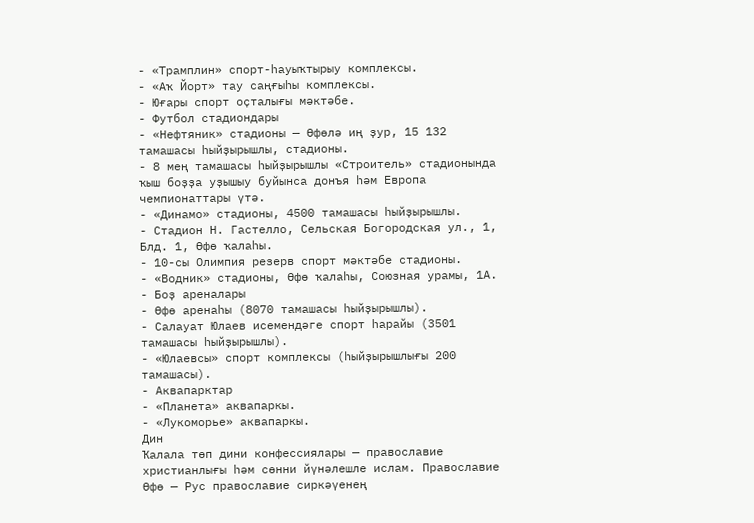- «Трамплин» спорт-һауыҡтырыу комплексы.
- «Аҡ Йорт» тау саңғыһы комплексы.
- Юғары спорт оҫталығы мәктәбе.
- Футбол стадиондары
- «Нефтяник» стадионы — Өфөлә иң ҙур, 15 132 тамашасы һыйҙырышлы, стадионы.
- 8 мең тамашасы һыйҙырышлы «Строитель» стадионында ҡыш боҙҙа уҙышыу буйынса донъя һәм Европа чемпионаттары үтә.
- «Динамо» стадионы, 4500 тамашасы һыйҙырышлы.
- Стадион Н. Гастелло, Сельская Богородская ул., 1, Блд. 1, Өфө ҡалаһы.
- 10-сы Олимпия резерв спорт мәктәбе стадионы.
- «Водник» стадионы, Өфө ҡалаһы, Союзная урамы, 1А.
- Боҙ ареналары
- Өфө аренаһы (8070 тамашасы һыйҙырышлы).
- Салауат Юлаев исемендәге спорт һарайы (3501 тамашасы һыйҙырышлы).
- «Юлаевсы» спорт комплексы (һыйҙырышлығы 200 тамашасы).
- Аквапарктар
- «Планета» аквапаркы.
- «Лукоморье» аквапаркы.
Дин
Ҡалала төп дини конфессиялары — православие христианлығы һәм сөнни йүнәлешле ислам. Православие
Өфө — Рус православие сиркәүенең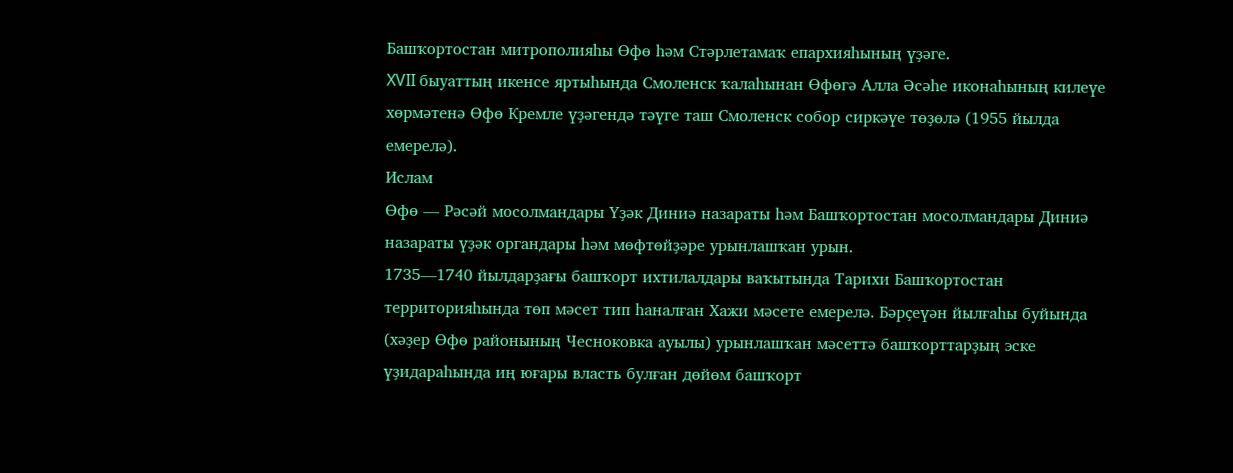Башҡортостан митрополияһы Өфө һәм Стәрлетамаҡ епархияһының үҙәге.
XVII быуаттың икенсе яртыһында Смоленск ҡалаһынан Өфөгә Алла Әсәһе иконаһының килеүе хөрмәтенә Өфө Кремле үҙәгендә тәүге таш Смоленск собор сиркәүе төҙөлә (1955 йылда емерелә).
Ислам
Өфө — Рәсәй мосолмандары Үҙәк Диниә назараты һәм Башҡортостан мосолмандары Диниә назараты үҙәк органдары һәм мөфтөйҙәре урынлашҡан урын.
1735—1740 йылдарҙағы башҡорт ихтилалдары ваҡытында Тарихи Башҡортостан территорияһында төп мәсет тип һаналған Хажи мәсете емерелә. Бәрҫеүән йылғаһы буйында (хәҙер Өфө районының Чесноковка ауылы) урынлашҡан мәсеттә башҡорттарҙың эске үҙидараһында иң юғары власть булған дөйөм башҡорт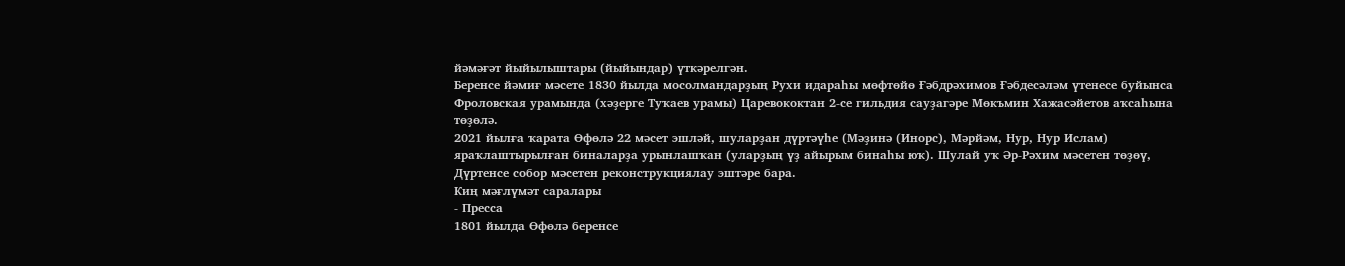йәмәғәт йыйылыштары (йыйындар) үткәрелгән.
Беренсе йәмиғ мәсете 1830 йылда мосолмандарҙың Рухи идараһы мөфтөйө Ғәбдрәхимов Ғәбдесәләм үтенесе буйынса Фроловская урамында (хәҙерге Туҡаев урамы) Царевококтан 2-се гильдия сауҙагәре Мөкъмин Хажасәйетов аҡсаһына төҙөлә.
2021 йылға ҡарата Өфөлә 22 мәсет эшләй, шуларҙан дүртәүһе (Мәҙинә (Инорс), Мәрйәм, Нур, Нур Ислам) яраҡлаштырылған биналарҙа урынлашҡан (уларҙың үҙ айырым бинаһы юҡ). Шулай уҡ Әр-Рәхим мәсетен төҙөү, Дүртенсе собор мәсетен реконструкциялау эштәре бара.
Киң мәғлүмәт саралары
- Пресса
1801 йылда Өфөлә беренсе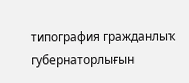типография гражданлыҡ губернаторлығын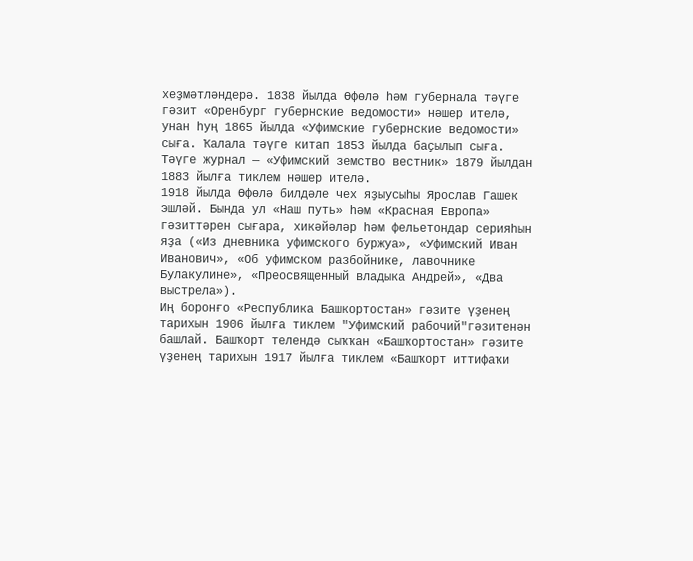хеҙмәтләндерә. 1838 йылда Өфөлә һәм губернала тәүге гәзит «Оренбург губернские ведомости» нәшер ителә, унан һуң 1865 йылда «Уфимские губернские ведомости» сыға. Ҡалала тәүге китап 1853 йылда баҫылып сыға. Тәүге журнал — «Уфимский земство вестник» 1879 йылдан 1883 йылға тиклем нәшер ителә.
1918 йылда Өфөлә билдәле чех яҙыусыһы Ярослав Гашек эшләй. Бында ул «Наш путь» һәм «Красная Европа» гәзиттәрен сығара, хикәйәләр һәм фельетондар серияһын яҙа («Из дневника уфимского буржуа», «Уфимский Иван Иванович», «Об уфимском разбойнике, лавочнике Булакулине», «Преосвященный владыка Андрей», «Два выстрела»).
Иң боронғо «Республика Башкортостан» гәзите үҙенең тарихын 1906 йылға тиклем "Уфимский рабочий"гәзитенән башлай. Башҡорт телендә сыҡҡан «Башҡортостан» гәзите үҙенең тарихын 1917 йылға тиклем «Башҡорт иттифаҡи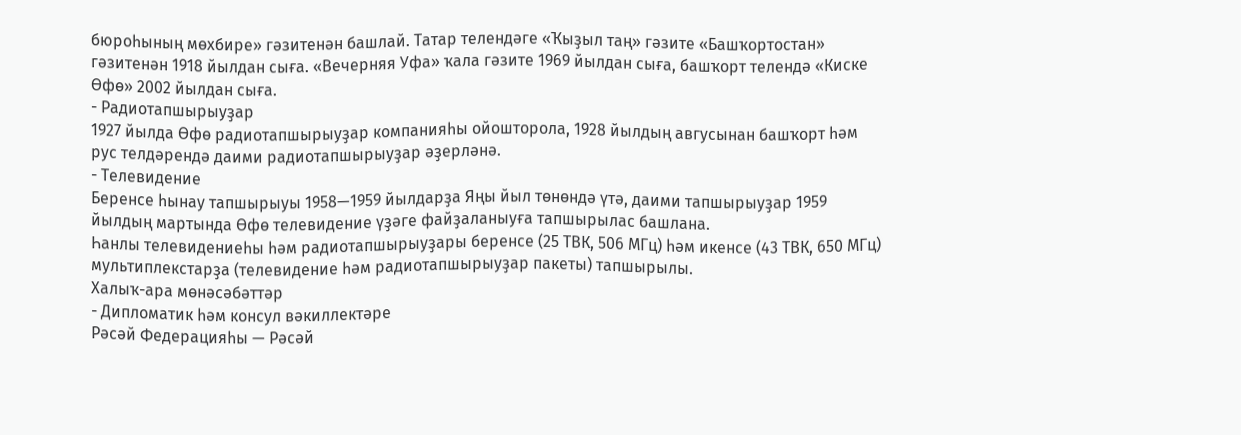бюроһының мөхбире» гәзитенән башлай. Татар телендәге «Ҡыҙыл таң» гәзите «Башҡортостан» гәзитенән 1918 йылдан сыға. «Вечерняя Уфа» ҡала гәзите 1969 йылдан сыға, башҡорт телендә «Киске Өфө» 2002 йылдан сыға.
- Радиотапшырыуҙар
1927 йылда Өфө радиотапшырыуҙар компанияһы ойошторола, 1928 йылдың авгусынан башҡорт һәм рус телдәрендә даими радиотапшырыуҙар әҙерләнә.
- Телевидение
Беренсе һынау тапшырыуы 1958—1959 йылдарҙа Яңы йыл төнөндә үтә, даими тапшырыуҙар 1959 йылдың мартында Өфө телевидение үҙәге файҙаланыуға тапшырылас башлана.
Һанлы телевидениеһы һәм радиотапшырыуҙары беренсе (25 ТВК, 506 МГц) һәм икенсе (43 ТВК, 650 МГц) мультиплекстарҙа (телевидение һәм радиотапшырыуҙар пакеты) тапшырылы.
Халыҡ-ара мөнәсәбәттәр
- Дипломатик һәм консул вәкиллектәре
Рәсәй Федерацияһы — Рәсәй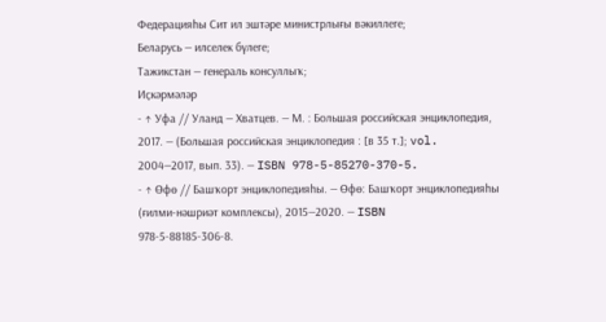Федерацияһы Сит ил эштәре министрлығы вәкиллеге;
Беларусь — илселек бүлеге;
Тажикстан — генераль консуллыҡ;
Иҫкәрмәләр
- ↑ Уфа // Уланд — Хватцев. — М. : Большая российская энциклопедия, 2017. — (Большая российская энциклопедия : [в 35 т.]; vol. 2004—2017, вып. 33). — ISBN 978-5-85270-370-5.
- ↑ Өфө // Башҡорт энциклопедияһы. — Өфө: Башҡорт энциклопедияһы (ғилми-нәшриәт комплексы), 2015—2020. — ISBN 978-5-88185-306-8.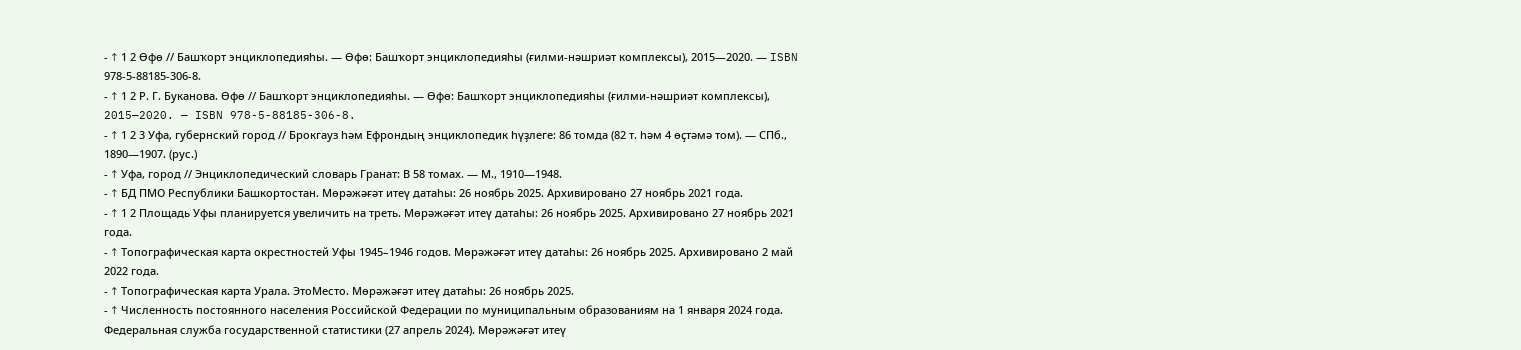- ↑ 1 2 Өфө // Башҡорт энциклопедияһы. — Өфө: Башҡорт энциклопедияһы (ғилми-нәшриәт комплексы), 2015—2020. — ISBN 978-5-88185-306-8.
- ↑ 1 2 Р. Г. Буканова. Өфө // Башҡорт энциклопедияһы. — Өфө: Башҡорт энциклопедияһы (ғилми-нәшриәт комплексы), 2015—2020. — ISBN 978-5-88185-306-8.
- ↑ 1 2 3 Уфа, губернский город // Брокгауз һәм Ефрондың энциклопедик һүҙлеге: 86 томда (82 т. һәм 4 өҫтәмә том). — СПб., 1890—1907. (рус.)
- ↑ Уфа, город // Энциклопедический словарь Гранат: В 58 томах. — М., 1910—1948.
- ↑ БД ПМО Республики Башкортостан. Мөрәжәғәт итеү датаһы: 26 ноябрь 2025. Архивировано 27 ноябрь 2021 года.
- ↑ 1 2 Площадь Уфы планируется увеличить на треть. Мөрәжәғәт итеү датаһы: 26 ноябрь 2025. Архивировано 27 ноябрь 2021 года.
- ↑ Топографическая карта окрестностей Уфы 1945–1946 годов. Мөрәжәғәт итеү датаһы: 26 ноябрь 2025. Архивировано 2 май 2022 года.
- ↑ Топографическая карта Урала. ЭтоМесто. Мөрәжәғәт итеү датаһы: 26 ноябрь 2025.
- ↑ Численность постоянного населения Российской Федерации по муниципальным образованиям на 1 января 2024 года. Федеральная служба государственной статистики (27 апрель 2024). Мөрәжәғәт итеү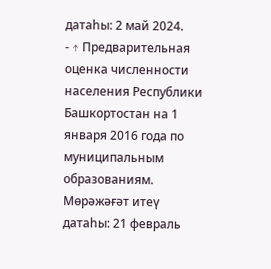датаһы: 2 май 2024.
- ↑ Предварительная оценка численности населения Республики Башкортостан на 1 января 2016 года по муниципальным образованиям. Мөрәжәғәт итеү датаһы: 21 февраль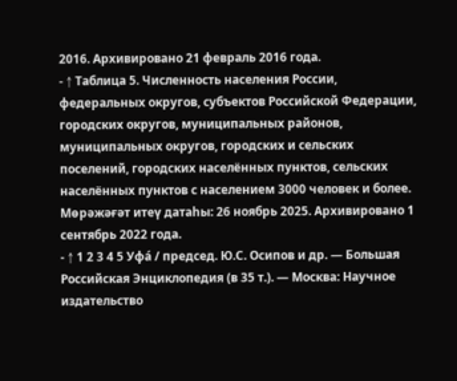2016. Архивировано 21 февраль 2016 года.
- ↑ Таблица 5. Численность населения России, федеральных округов, субъектов Российской Федерации, городских округов, муниципальных районов, муниципальных округов, городских и сельских поселений, городских населённых пунктов, сельских населённых пунктов с населением 3000 человек и более. Мөрәжәғәт итеү датаһы: 26 ноябрь 2025. Архивировано 1 сентябрь 2022 года.
- ↑ 1 2 3 4 5 Уфа́ / председ. Ю.С. Осипов и др. — Большая Российская Энциклопедия (в 35 т.). — Москва: Научное издательство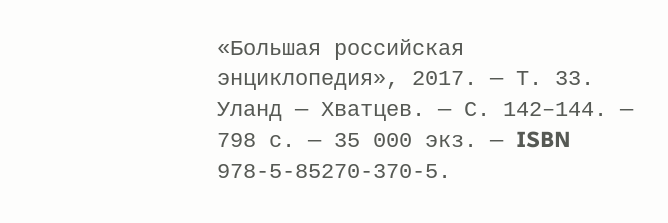«Большая российская энциклопедия», 2017. — Т. 33. Уланд — Хватцев. — С. 142–144. — 798 с. — 35 000 экз. — ISBN 978-5-85270-370-5.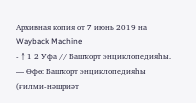Архивная копия от 7 июнь 2019 на Wayback Machine
- ↑ 1 2 Уфа // Башҡорт энциклопедияһы. — Өфө: Башҡорт энциклопедияһы (ғилми-нәшриәт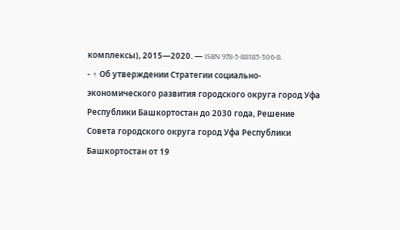комплексы), 2015—2020. — ISBN 978-5-88185-306-8.
- ↑ Об утверждении Стратегии социально-экономического развития городского округа город Уфа Республики Башкортостан до 2030 года, Решение Совета городского округа город Уфа Республики Башкортостан от 19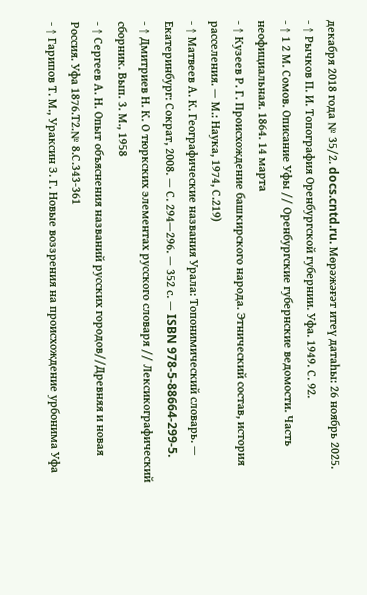декабря 2018 года № 35/2. docs.cntd.ru. Мөрәжәғәт итеү датаһы: 26 ноябрь 2025.
- ↑ Рычков П. И. Топография Оренбургской губернии. Уфа. 1949. С. 92.
- ↑ 1 2 М. Сомов. Описание Уфы // Оренбургские губернские ведомости. Часть неофициальная. 1864. 14 марта
- ↑ Кузеев Р. Г. Происхождение башкирского народа. Этнический состав, история расселения. — М.: Наука, 1974, С.219)
- ↑ Матвеев А. К. Географические названия Урала: Топонимический словарь. — Екатеринбург: Сократ, 2008. — С. 294—296. — 352 с. — ISBN 978-5-88664-299-5.
- ↑ Дмитриев Н. К. О тюркских элементах русского словаря // Лексикографический сборник. Вып. 3. М., 1958
- ↑ Сергеев А. Н. Опыт объяснения названий русских городов//Древняя и новая Россия. Уфа 1876.Т2.№ 8.С.343-361
- ↑ Гарипов Т. М., Ураксин З. Г. Новые воззрения на происхождение урбонима Уфа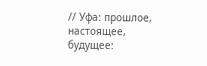// Уфа: прошлое, настоящее, будущее: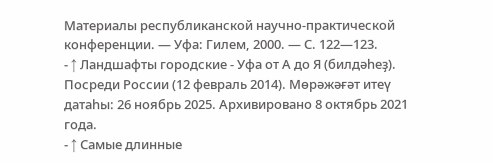Материалы республиканской научно-практической конференции. — Уфа: Гилем, 2000. — С. 122—123.
- ↑ Ландшафты городские - Уфа от А до Я (билдәһеҙ). Посреди России (12 февраль 2014). Мөрәжәғәт итеү датаһы: 26 ноябрь 2025. Архивировано 8 октябрь 2021 года.
- ↑ Самые длинные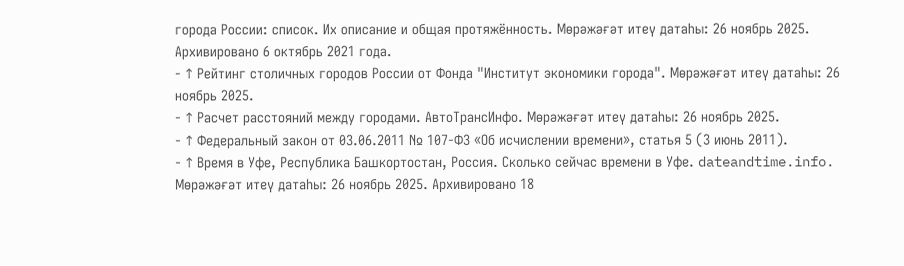города России: список. Их описание и общая протяжённость. Мөрәжәғәт итеү датаһы: 26 ноябрь 2025. Архивировано 6 октябрь 2021 года.
- ↑ Рейтинг столичных городов России от Фонда "Институт экономики города". Мөрәжәғәт итеү датаһы: 26 ноябрь 2025.
- ↑ Расчет расстояний между городами. АвтоТрансИнфо. Мөрәжәғәт итеү датаһы: 26 ноябрь 2025.
- ↑ Федеральный закон от 03.06.2011 № 107-ФЗ «Об исчислении времени», статья 5 (3 июнь 2011).
- ↑ Время в Уфе, Республика Башкортостан, Россия. Сколько сейчас времени в Уфе. dateandtime.info. Мөрәжәғәт итеү датаһы: 26 ноябрь 2025. Архивировано 18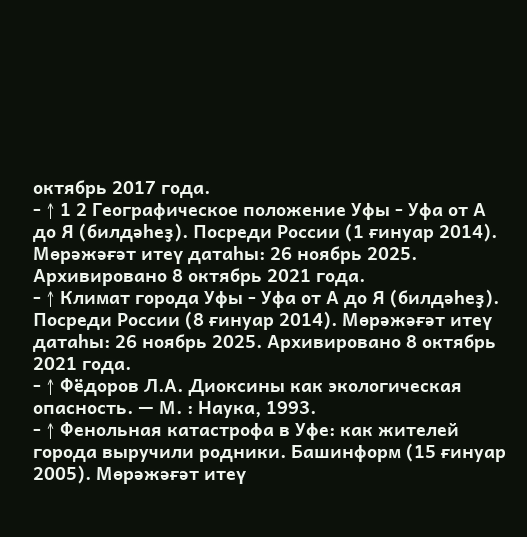октябрь 2017 года.
- ↑ 1 2 Географическое положение Уфы - Уфа от А до Я (билдәһеҙ). Посреди России (1 ғинуар 2014). Мөрәжәғәт итеү датаһы: 26 ноябрь 2025. Архивировано 8 октябрь 2021 года.
- ↑ Климат города Уфы - Уфа от А до Я (билдәһеҙ). Посреди России (8 ғинуар 2014). Мөрәжәғәт итеү датаһы: 26 ноябрь 2025. Архивировано 8 октябрь 2021 года.
- ↑ Фёдоров Л.А. Диоксины как экологическая опасность. — М. : Наука, 1993.
- ↑ Фенольная катастрофа в Уфе: как жителей города выручили родники. Башинформ (15 ғинуар 2005). Мөрәжәғәт итеү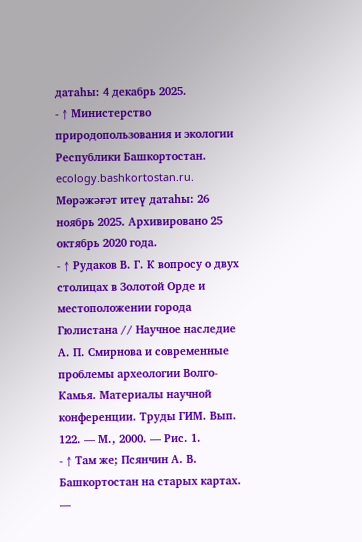датаһы: 4 декабрь 2025.
- ↑ Министерство природопользования и экологии Республики Башкортостан. ecology.bashkortostan.ru. Мөрәжәғәт итеү датаһы: 26 ноябрь 2025. Архивировано 25 октябрь 2020 года.
- ↑ Рудаков В. Г. К вопросу о двух столицах в Золотой Орде и местоположении города Гюлистана // Научное наследие А. П. Смирнова и современные проблемы археологии Волго-Камья. Материалы научной конференции. Труды ГИМ. Вып. 122. — М., 2000. — Рис. 1.
- ↑ Там же; Псянчин А. В. Башкортостан на старых картах. —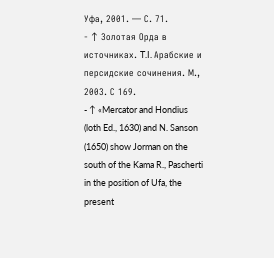Уфа, 2001. — С. 71.
- ↑ Золотая Орда в источниках. T.I. Арабские и персидские сочинения. М., 2003. С 169.
- ↑ «Mercator and Hondius (loth Ed., 1630) and N. Sanson (1650) show Jorman on the south of the Kama R., Pascherti in the position of Ufa, the present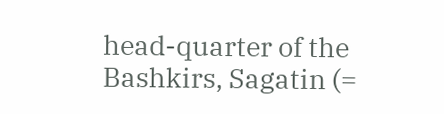head-quarter of the Bashkirs, Sagatin (=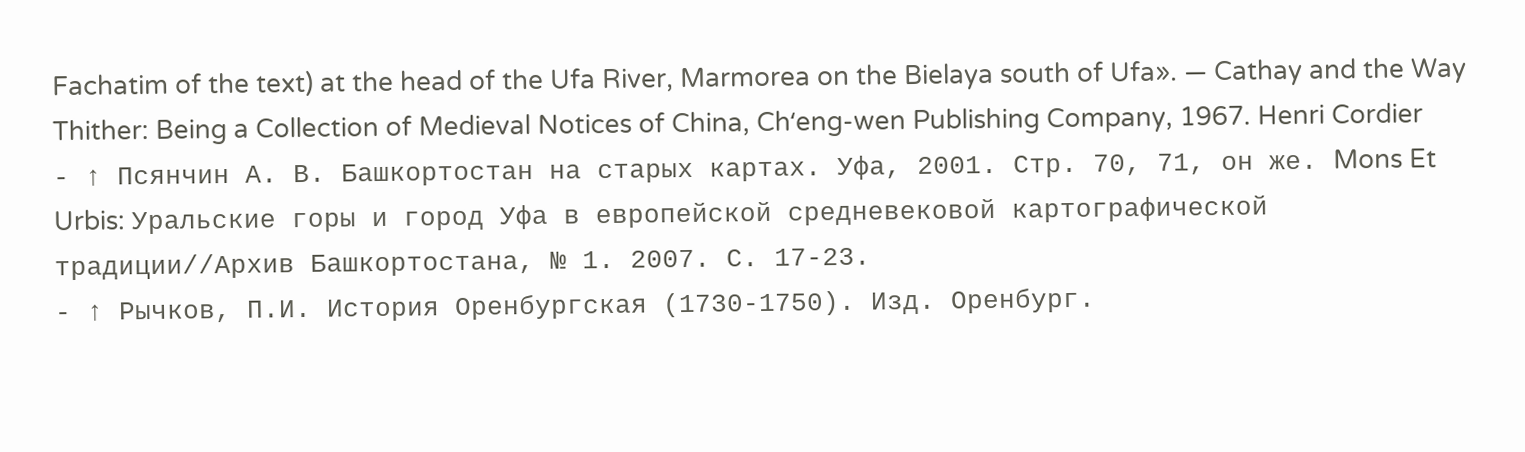Fachatim of the text) at the head of the Ufa River, Marmorea on the Bielaya south of Ufa». — Cathay and the Way Thither: Being a Collection of Medieval Notices of China, Chʻeng-wen Publishing Company, 1967. Henri Cordier
- ↑ Псянчин А. В. Башкортостан на старых картах. Уфа, 2001. Стр. 70, 71, он же. Mons Et Urbis: Уральские горы и город Уфа в европейской средневековой картографической традиции//Архив Башкортостана, № 1. 2007. С. 17-23.
- ↑ Рычков, П.И. История Оренбургская (1730-1750). Изд. Оренбург.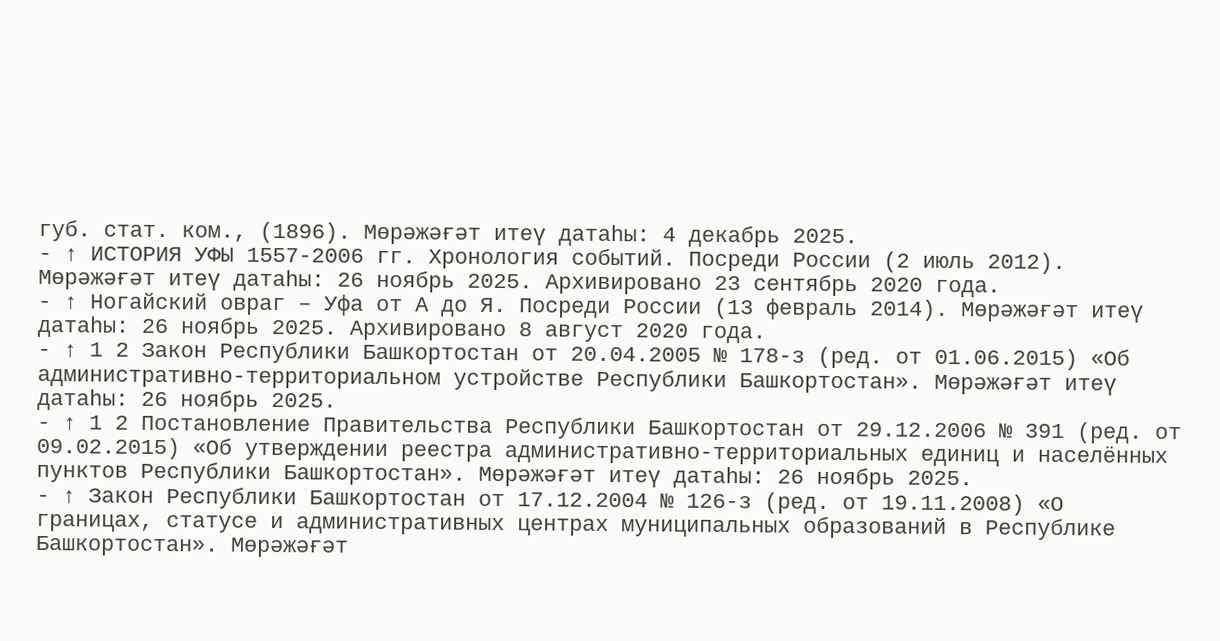губ. стат. ком., (1896). Мөрәжәғәт итеү датаһы: 4 декабрь 2025.
- ↑ ИСТОРИЯ УФЫ 1557-2006 гг. Хронология событий. Посреди России (2 июль 2012). Мөрәжәғәт итеү датаһы: 26 ноябрь 2025. Архивировано 23 сентябрь 2020 года.
- ↑ Ногайский овраг – Уфа от А до Я. Посреди России (13 февраль 2014). Мөрәжәғәт итеү датаһы: 26 ноябрь 2025. Архивировано 8 август 2020 года.
- ↑ 1 2 Закон Республики Башкортостан от 20.04.2005 № 178-з (ред. от 01.06.2015) «Об административно-территориальном устройстве Республики Башкортостан». Мөрәжәғәт итеү датаһы: 26 ноябрь 2025.
- ↑ 1 2 Постановление Правительства Республики Башкортостан от 29.12.2006 № 391 (ред. от 09.02.2015) «Об утверждении реестра административно-территориальных единиц и населённых пунктов Республики Башкортостан». Мөрәжәғәт итеү датаһы: 26 ноябрь 2025.
- ↑ Закон Республики Башкортостан от 17.12.2004 № 126-з (ред. от 19.11.2008) «О границах, статусе и административных центрах муниципальных образований в Республике Башкортостан». Мөрәжәғәт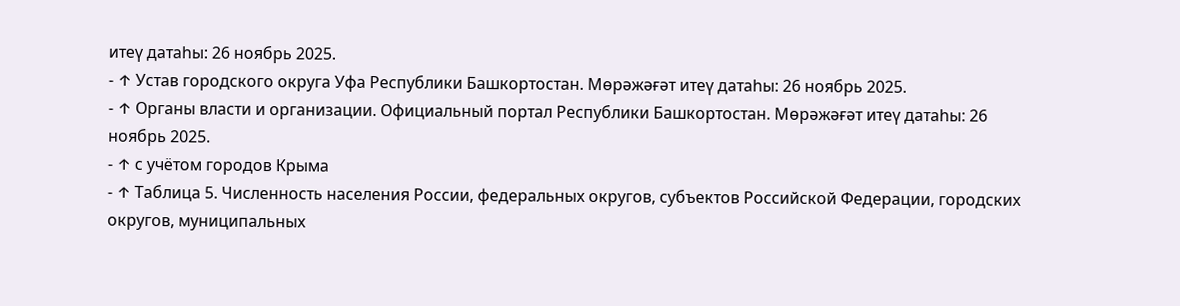итеү датаһы: 26 ноябрь 2025.
- ↑ Устав городского округа Уфа Республики Башкортостан. Мөрәжәғәт итеү датаһы: 26 ноябрь 2025.
- ↑ Органы власти и организации. Официальный портал Республики Башкортостан. Мөрәжәғәт итеү датаһы: 26 ноябрь 2025.
- ↑ с учётом городов Крыма
- ↑ Таблица 5. Численность населения России, федеральных округов, субъектов Российской Федерации, городских округов, муниципальных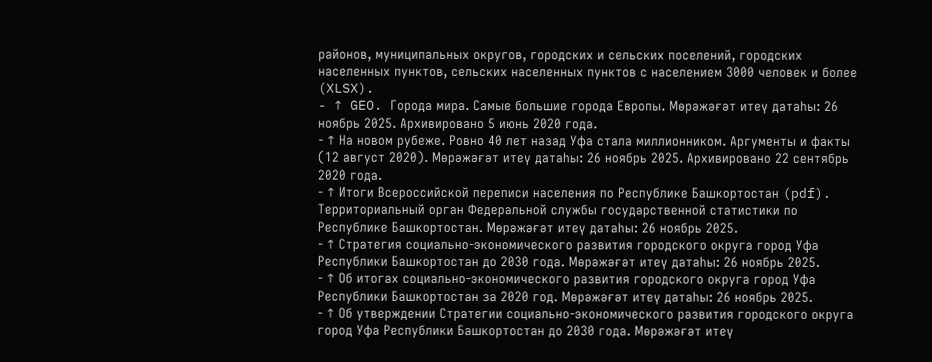районов, муниципальных округов, городских и сельских поселений, городских населенных пунктов, сельских населенных пунктов с населением 3000 человек и более (XLSX).
- ↑ GEO. Города мира. Самые большие города Европы. Мөрәжәғәт итеү датаһы: 26 ноябрь 2025. Архивировано 5 июнь 2020 года.
- ↑ На новом рубеже. Ровно 40 лет назад Уфа стала миллионником. Аргументы и факты (12 август 2020). Мөрәжәғәт итеү датаһы: 26 ноябрь 2025. Архивировано 22 сентябрь 2020 года.
- ↑ Итоги Всероссийской переписи населения по Республике Башкортостан (pdf). Территориальный орган Федеральной службы государственной статистики по Республике Башкортостан. Мөрәжәғәт итеү датаһы: 26 ноябрь 2025.
- ↑ Стратегия социально-экономического развития городского округа город Уфа Республики Башкортостан до 2030 года. Мөрәжәғәт итеү датаһы: 26 ноябрь 2025.
- ↑ Об итогах социально-экономического развития городского округа город Уфа Республики Башкортостан за 2020 год. Мөрәжәғәт итеү датаһы: 26 ноябрь 2025.
- ↑ Об утверждении Стратегии социально-экономического развития городского округа город Уфа Республики Башкортостан до 2030 года. Мөрәжәғәт итеү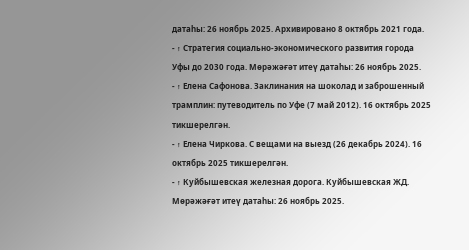датаһы: 26 ноябрь 2025. Архивировано 8 октябрь 2021 года.
- ↑ Стратегия социально-экономического развития города Уфы до 2030 года. Мөрәжәғәт итеү датаһы: 26 ноябрь 2025.
- ↑ Елена Сафонова. Заклинания на шоколад и заброшенный трамплин: путеводитель по Уфе (7 май 2012). 16 октябрь 2025 тикшерелгән.
- ↑ Елена Чиркова. С вещами на выезд (26 декабрь 2024). 16 октябрь 2025 тикшерелгән.
- ↑ Куйбышевская железная дорога. Куйбышевская ЖД. Мөрәжәғәт итеү датаһы: 26 ноябрь 2025.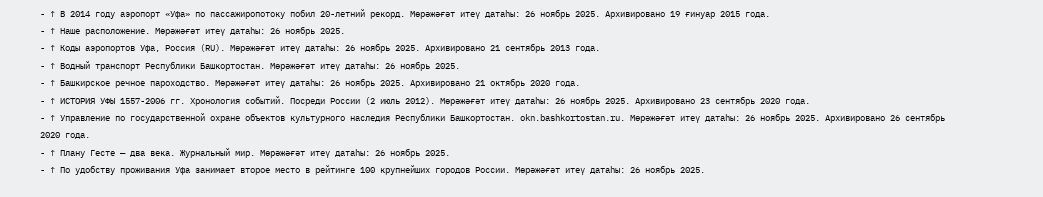- ↑ В 2014 году аэропорт «Уфа» по пассажиропотоку побил 20-летний рекорд. Мөрәжәғәт итеү датаһы: 26 ноябрь 2025. Архивировано 19 ғинуар 2015 года.
- ↑ Наше расположение. Мөрәжәғәт итеү датаһы: 26 ноябрь 2025.
- ↑ Коды аэропортов Уфа, Россия (RU). Мөрәжәғәт итеү датаһы: 26 ноябрь 2025. Архивировано 21 сентябрь 2013 года.
- ↑ Водный транспорт Республики Башкортостан. Мөрәжәғәт итеү датаһы: 26 ноябрь 2025.
- ↑ Башкирское речное пароходство. Мөрәжәғәт итеү датаһы: 26 ноябрь 2025. Архивировано 21 октябрь 2020 года.
- ↑ ИСТОРИЯ УФЫ 1557-2006 гг. Хронология событий. Посреди России (2 июль 2012). Мөрәжәғәт итеү датаһы: 26 ноябрь 2025. Архивировано 23 сентябрь 2020 года.
- ↑ Управление по государственной охране объектов культурного наследия Республики Башкортостан. okn.bashkortostan.ru. Мөрәжәғәт итеү датаһы: 26 ноябрь 2025. Архивировано 26 сентябрь 2020 года.
- ↑ Плану Гесте — два века. Журнальный мир. Мөрәжәғәт итеү датаһы: 26 ноябрь 2025.
- ↑ По удобству проживания Уфа занимает второе место в рейтинге 100 крупнейших городов России. Мөрәжәғәт итеү датаһы: 26 ноябрь 2025.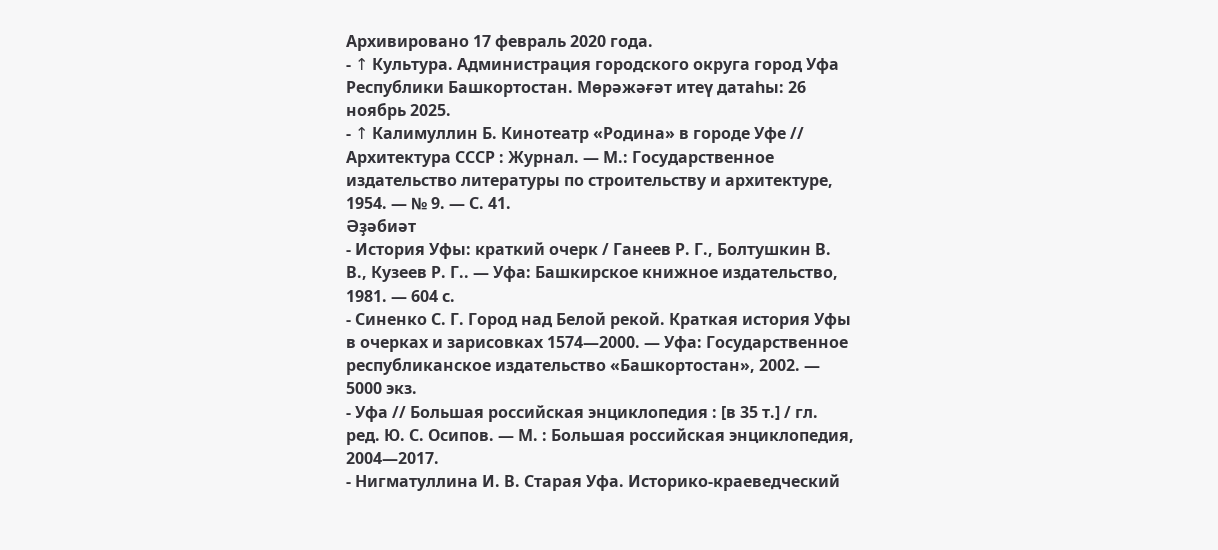Архивировано 17 февраль 2020 года.
- ↑ Культура. Администрация городского округа город Уфа Республики Башкортостан. Мөрәжәғәт итеү датаһы: 26 ноябрь 2025.
- ↑ Калимуллин Б. Кинотеатр «Родина» в городе Уфе // Архитектура СССР : Журнал. — М.: Государственное издательство литературы по строительству и архитектуре, 1954. — № 9. — С. 41.
Әҙәбиәт
- История Уфы: краткий очерк / Ганеев Р. Г., Болтушкин В. В., Кузеев Р. Г.. — Уфа: Башкирское книжное издательство, 1981. — 604 с.
- Синенко С. Г. Город над Белой рекой. Краткая история Уфы в очерках и зарисовках 1574—2000. — Уфа: Государственное республиканское издательство «Башкортостан», 2002. — 5000 экз.
- Уфа // Большая российская энциклопедия : [в 35 т.] / гл. ред. Ю. С. Осипов. — М. : Большая российская энциклопедия, 2004—2017.
- Нигматуллина И. В. Старая Уфа. Историко-краеведческий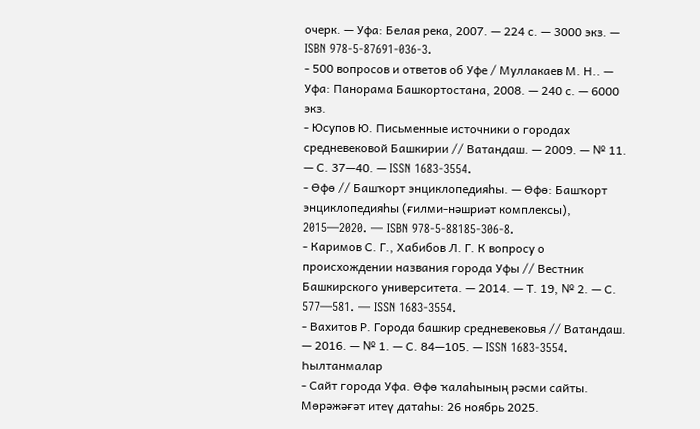очерк. — Уфа: Белая река, 2007. — 224 с. — 3000 экз. — ISBN 978-5-87691-036-3.
- 500 вопросов и ответов об Уфе / Муллакаев М. Н.. — Уфа: Панорама Башкортостана, 2008. — 240 с. — 6000 экз.
- Юсупов Ю. Письменные источники о городах средневековой Башкирии // Ватандаш. — 2009. — № 11. — С. 37—40. — ISSN 1683-3554.
- Өфө // Башҡорт энциклопедияһы. — Өфө: Башҡорт энциклопедияһы (ғилми-нәшриәт комплексы), 2015—2020. — ISBN 978-5-88185-306-8.
- Каримов С. Г., Хабибов Л. Г. К вопросу о происхождении названия города Уфы // Вестник Башкирского университета. — 2014. — Т. 19, № 2. — С. 577—581. — ISSN 1683-3554.
- Вахитов Р. Города башкир средневековья // Ватандаш. — 2016. — № 1. — С. 84—105. — ISSN 1683-3554.
Һылтанмалар
- Сайт города Уфа. Өфө ҡалаһының рәсми сайты. Мөрәжәғәт итеү датаһы: 26 ноябрь 2025.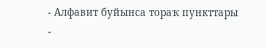- Алфавит буйынса тораҡ пункттары
-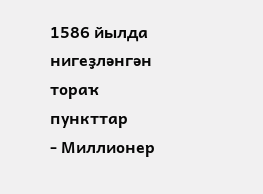1586 йылда нигеҙләнгән тораҡ пункттар
- Миллионер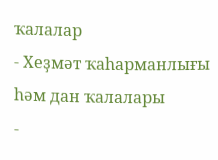ҡалалар
- Хеҙмәт ҡаһарманлығы һәм дан ҡалалары
-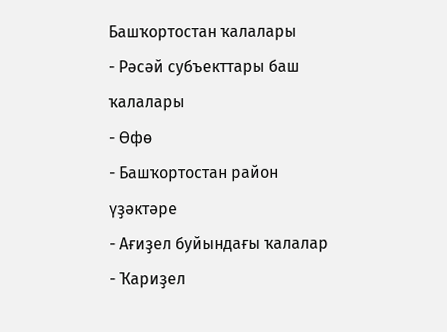Башҡортостан ҡалалары
- Рәсәй субъекттары баш ҡалалары
- Өфө
- Башҡортостан район үҙәктәре
- Ағиҙел буйындағы ҡалалар
- Ҡариҙел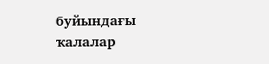буйындағы ҡалалар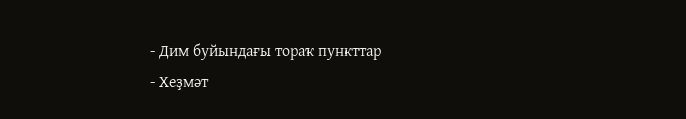- Дим буйындағы тораҡ пункттар
- Хеҙмәт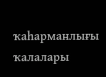ҡаһарманлығы ҡалалары